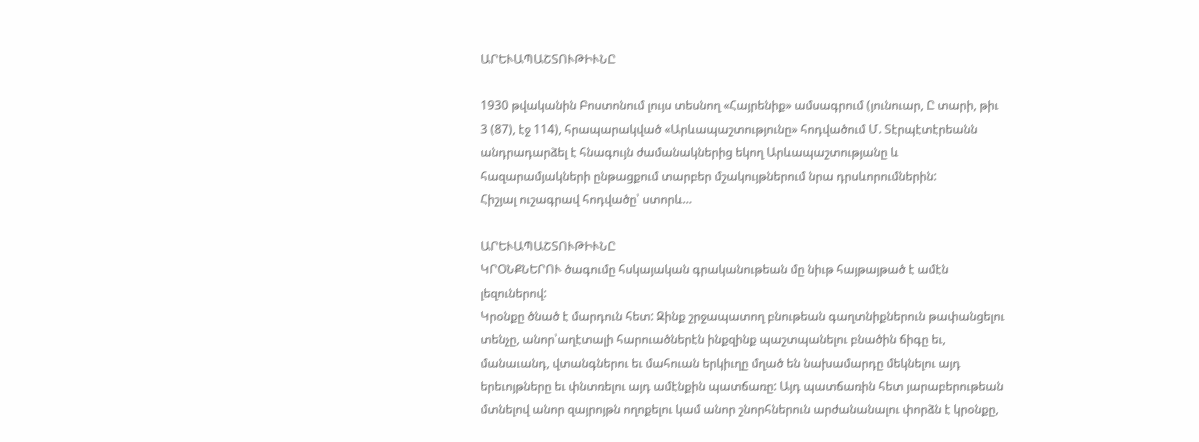ԱՐԵՒԱՊԱՇՏՈՒԹԻՒՆԸ

1930 թվականին Բոստոնում լույս տեսնող «Հայրենիք» ամսագրում (յունուար, Ը տարի, թիւ 3 (87), էջ 114), հրապարակված «Արևապաշտությունը» հոդվածում Մ. Տէրպէտէրեանն անդրադարձել է հնագույն ժամանակներից եկող Արևապաշտությանը և հազարամյակների ընթացքում տարբեր մշակույթներում նրա դրսևորումներին:
Հիշյալ ուշագրավ հոդվածը՝ ստորև…

ԱՐԵՒԱՊԱՇՏՈՒԹԻՒՆԸ
ԿՐՕՆՔՆԵՐՈՒ ծագումը հսկայական գրականութեան մը նիւթ հայթայթած է ամէն լեզուներով:
Կրօնքը ծնած է մարդուն հետ: Զինք շրջապատող բնութեան գաղտնիքներուն թափանցելու տենչը, անոր՝աղէտալի հարուածներէն ինքզինք պաշտպանելու բնածին ճիգը եւ, մանաւանդ, վտանգներու եւ մահուան երկիւղը մղած են նախամարդը մեկնելու այդ երեւոյթները եւ փնտռելու այդ ամէնքին պատճառը: Այդ պատճառին հետ յարաբերութեան մտնելով անոր զայրոյթն ողոքելու կամ անոր շնորհներուն արժանանալու փորձն է կրօնքը,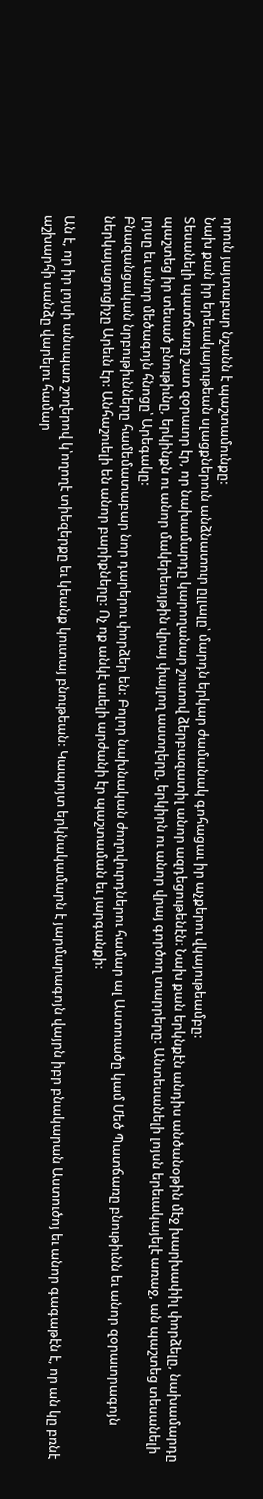որուն յայտաբար նշանն է պաշտամունքը:
Նախ քան իր երեւակայութեան սլացքներուն անձնատուր ըլլալը՝ մարդն երկար ժամանակ գոհացաւ իր աչքերու վկայութեամբը:
Տեսանելի պատճառը շատ զօրաւոր էր, որ նախամարդը կարողանար շուտով ձերբազատիլ անոր ազդեցութենէն։ Նախ քան երկնքէն անդիս անծանօթին մէջ խարխափիլ փորձելը, նախամարդը պաշտեց իր տեսած բնութիւնը, երկինքն ու անոր մակերեւոյթին վրայ փայլող աստղերը, երկիրն ու անոր վրայ գործող տարրերը: Անտեսանելի լոյսն երեւակայելէ առաջ, ան պաշտեց տեսանելի լոյսը եւ անոր մեծագոյն հնոցը՝ Արեգակը:
Բնազանցական նրբութիւնները համեմատաբար նոր դարերու փորձեր են: Բոլոր նախնական ժողովուրդներու համար ալ Աստուածը կամ Մեծ Պատճառը բնութիւնն եւ անոր զօրաւորագոյն ներկայացուցիչը Արեւն էր: Անհաշուելի են անոր բարիքները: Ոչ ոք անկէ աւելի արժանի էր պաշտաման եւ յարգանքի:

Ան է, որ իր լոյսի անսպառ շողերով կ՝ողողէ տիեզերքը եւ կեանք կուտայ բնութեան: Կապոյտ երկնակամարն է յարմարագոյն վայրն իբր բնակարան Աստուծոյ եւ անոր գագաթէն է, որ ան կը բռնէ աշխարհի սանձը վարելու համար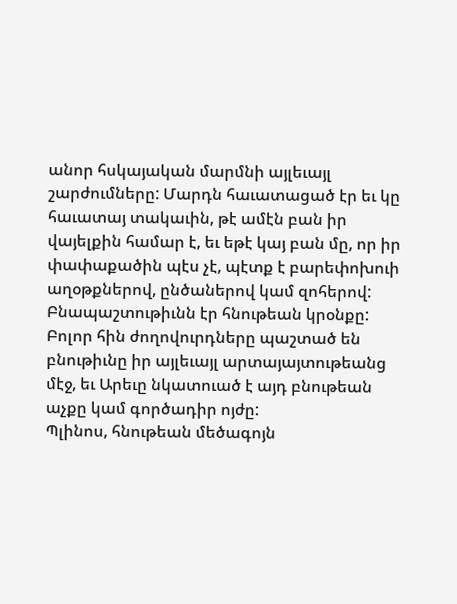անոր հսկայական մարմնի այլեւայլ շարժումները: Մարդն հաւատացած էր եւ կը հաւատայ տակաւին, թէ ամէն բան իր վայելքին համար է, եւ եթէ կայ բան մը, որ իր փափաքածին պէս չէ, պէտք է բարեփոխուի աղօթքներով, ընծաներով կամ զոհերով:
Բնապաշտութիւնն էր հնութեան կրօնքը:
Բոլոր հին ժողովուրդները պաշտած են բնութիւնը իր այլեւայլ արտայայտութեանց մէջ, եւ Արեւը նկատուած է այդ բնութեան աչքը կամ գործադիր ոյժը:
Պլինոս, հնութեան մեծագոյն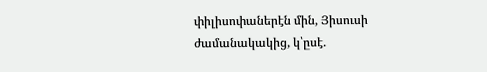փիլիսոփաներէն մին, Յիսուսի ժամանակակից, կ՝ըսէ.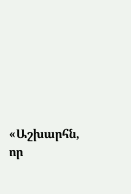«Աշխարհն, որ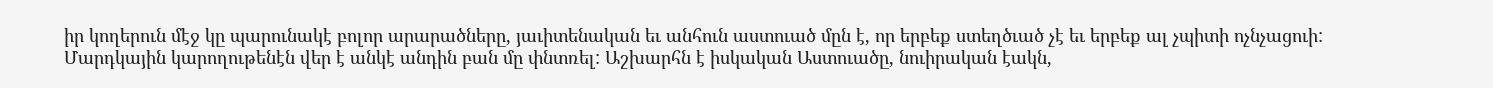իր կողերուն մէջ կը պարունակէ բոլոր արարածները, յաւիտենական եւ անհուն աստուած մըն է, որ երբեք ստեղծւած չէ եւ երբեք ալ չպիտի ոչնչացուի: Մարդկային կարողութենէն վեր է անկէ անդին բան մը փնտռել: Աշխարհն է իսկական Աստուածը, նուիրական էակն,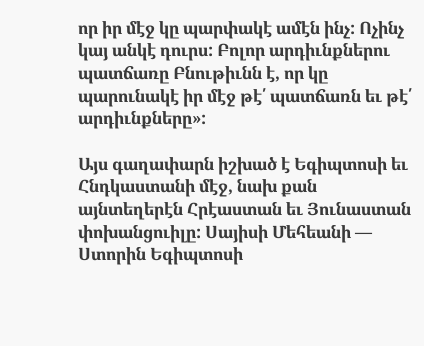որ իր մէջ կը պարփակէ ամէն ինչ: Ոչինչ կայ անկէ դուրս: Բոլոր արդիւնքներու պատճառը Բնութիւնն է, որ կը պարունակէ իր մէջ թէ՛ պատճառն եւ թէ՛ արդիւնքները»:

Այս գաղափարն իշխած է Եգիպտոսի եւ Հնդկաստանի մէջ, նախ քան այնտեղերէն Հրէաստան եւ Յունաստան փոխանցուիլը: Սայիսի Մեհեանի — Ստորին Եգիպտոսի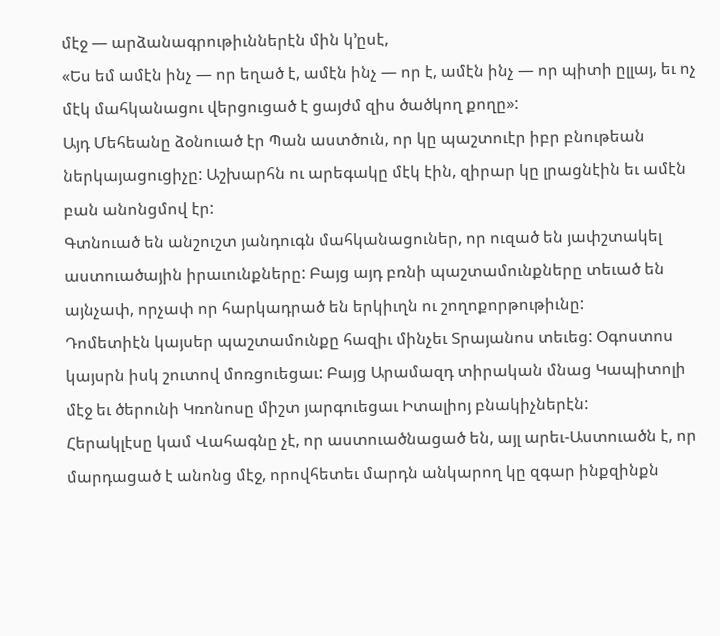մէջ — արձանագրութիւններէն մին կ’ըսէ,
«Ես եմ ամէն ինչ — որ եղած է, ամէն ինչ — որ է, ամէն ինչ — որ պիտի ըլլայ, եւ ոչ մէկ մահկանացու վերցուցած է ցայժմ զիս ծածկող քողը»:
Այդ Մեհեանը ձօնուած էր Պան աստծուն, որ կը պաշտուէր իբր բնութեան ներկայացուցիչը: Աշխարհն ու արեգակը մէկ էին, զիրար կը լրացնէին եւ ամէն բան անոնցմով էր:
Գտնուած են անշուշտ յանդուգն մահկանացուներ, որ ուզած են յափշտակել աստուածային իրաւունքները: Բայց այդ բռնի պաշտամունքները տեւած են այնչափ, որչափ որ հարկադրած են երկիւղն ու շողոքորթութիւնը:
Դոմետիէն կայսեր պաշտամունքը հազիւ մինչեւ Տրայանոս տեւեց: Օգոստոս կայսրն իսկ շուտով մոռցուեցաւ: Բայց Արամազդ տիրական մնաց Կապիտոլի մէջ եւ ծերունի Կռոնոսը միշտ յարգուեցաւ Իտալիոյ բնակիչներէն:
Հերակլէսը կամ Վահագնը չէ, որ աստուածնացած են, այլ արեւ-Աստուածն է, որ մարդացած է անոնց մէջ, որովհետեւ մարդն անկարող կը զգար ինքզինքն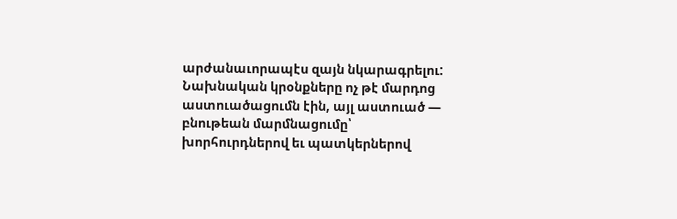արժանաւորապէս զայն նկարագրելու: Նախնական կրօնքները ոչ թէ մարդոց աստուածացումն էին, այլ աստուած — բնութեան մարմնացումը՝ խորհուրդներով եւ պատկերներով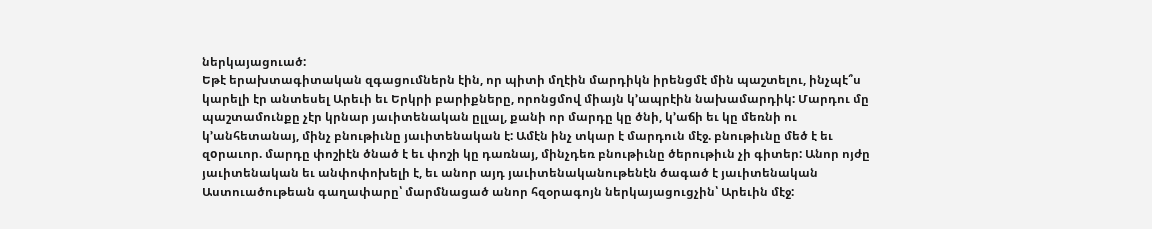ներկայացուած:
Եթէ երախտագիտական զգացումներն էին, որ պիտի մղէին մարդիկն իրենցմէ մին պաշտելու, ինչպէ՞ս կարելի էր անտեսել Արեւի եւ Երկրի բարիքները, որոնցմով միայն կ’ապրէին նախամարդիկ: Մարդու մը պաշտամունքը չէր կրնար յաւիտենական ըլլալ, քանի որ մարդը կը ծնի, կ’աճի եւ կը մեռնի ու կ’անհետանայ, մինչ բնութիւնը յաւիտենական է: Ամէն ինչ տկար է մարդուն մէջ. բնութիւնը մեծ է եւ զoրաւոր. մարդը փոշիէն ծնած է եւ փոշի կը դառնայ, մինչդեռ բնութիւնը ծերութիւն չի գիտեր: Անոր ոյժը յաւիտենական եւ անփոփոխելի է, եւ անոր այդ յաւիտենականութենէն ծագած է յաւիտենական Աստուածութեան գաղափարը՝ մարմնացած անոր հզօրագոյն ներկայացուցչին՝ Արեւին մէջ: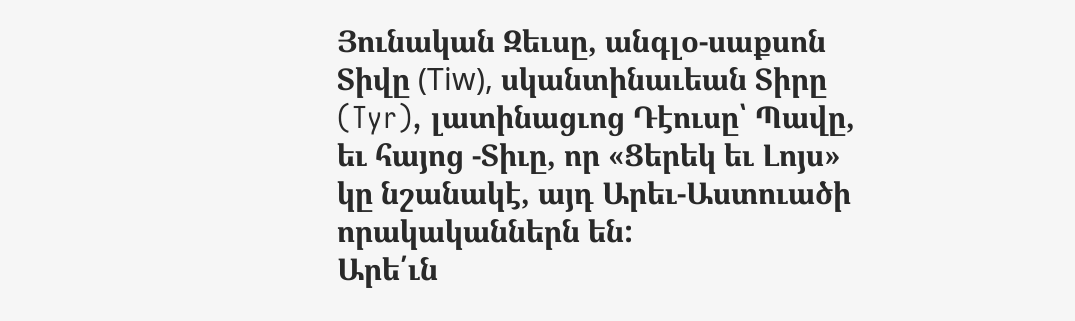Յունական Զեւսը, անգլօ-սաքսոն Տիվը (Tiw), սկանտինաւեան Տիրը (Туr), լատինացւոց Դէուսը՝ Պավը, եւ հայոց -Տիւը, որ «Ցերեկ եւ Լոյս» կը նշանակէ, այդ Արեւ-Աստուածի որակականներն են:
Արե՛ւն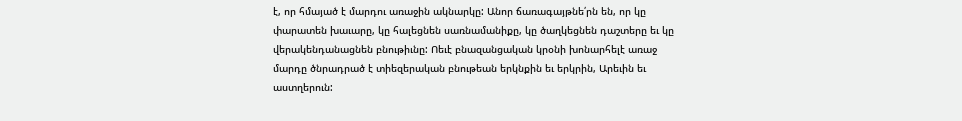է, որ հմայած է մարդու առաջին ակնարկը: Անոր ճառագայթնե՛րն են, որ կը փարատեն խաւարը, կը հալեցնեն սառնամանիքը, կը ծաղկեցնեն դաշտերը եւ կը վերակենդանացնեն բնութիւնը: Ոեւէ բնազանցական կրօնի խոնարհելէ առաջ մարդը ծնրադրած է տիեզերական բնութեան երկնքին եւ երկրին, Արեւին եւ աստղերուն: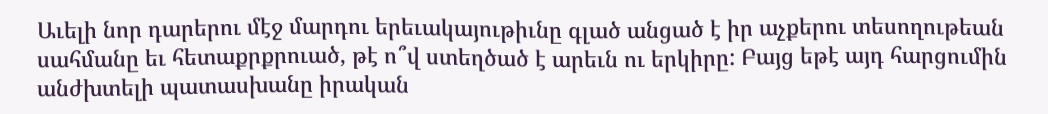Աւելի նոր դարերու մէջ մարդու երեւակայութիւնը գլած անցած է իր աչքերու տեսողութեան սահմանը եւ հետաքրքրուած, թէ ո՞վ ստեղծած է արեւն ու երկիրը: Բայց եթէ այդ հարցումին անժխտելի պատասխանը իրական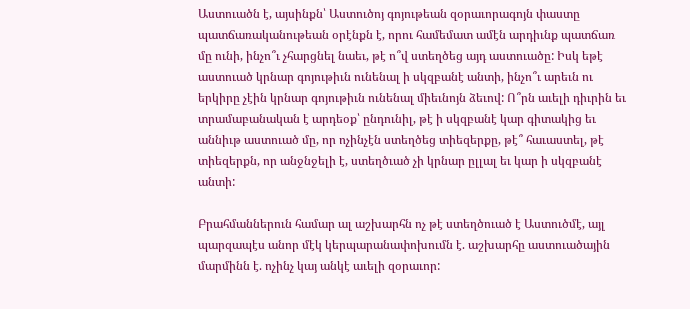Աստուածն է, այսինքն՝ Աստուծոյ գոյութեան զօրաւորագոյն փաստը պատճառականութեան օրէնքն է, որու համեմատ ամէն արդիւնք պատճառ մը ունի, ինչո՞ւ չհարցնել նաեւ, թէ ո՞վ ստեղծեց այդ աստուածը: Իսկ եթէ աստուած կրնար գոյութիւն ունենալ ի սկզբանէ անտի, ինչո՞ւ արեւն ու երկիրը չէին կրնար գոյութիւն ունենալ միեւնոյն ձեւով: Ո՞րն աւելի դիւրին եւ տրամաբանական է արդեօք՝ ընդունիլ, թէ ի սկզբանէ կար գիտակից եւ աննիւթ աստուած մը, որ ոչինչէն ստեղծեց տիեզերքը, թէ՞ հաւաստել, թէ տիեզերքն, որ անջնջելի է, ստեղծւած չի կրնար ըլլալ եւ կար ի սկզբանէ անտի:

Բրահմաններուն համար ալ աշխարհն ոչ թէ ստեղծուած է Աստուծմէ, այլ պարզապէս անոր մէկ կերպարանափոխումն է. աշխարհը աստուածային մարմինն է. ոչինչ կայ անկէ աւելի զօրաւոր: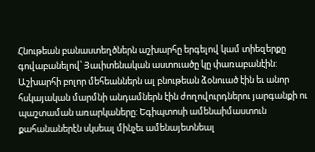Հնութեան բանաստեղծներն աշխարհը երգելով կամ տիեզերքը գովաբանելով՝ Յաւիտենական աստուածը կը փառաբանէին: Աշխարհի բոլոր մեհեաններն ալ բնութեան ձօնուած էին եւ անոր հսկայական մարմնի անդամներն էին ժողովուրդներու յարգանքի ու պաշտաման առարկաները: Եգիպտոսի ամենաիմաստուն քահանաներէն սկսեալ մինչեւ ամենայետնեալ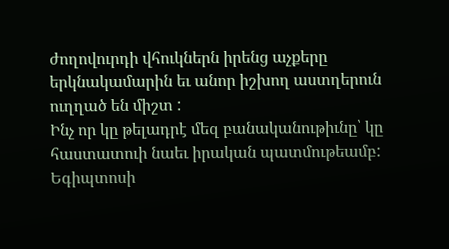ժողովուրդի վհուկներն իրենց աչքերը երկնակամարին եւ անոր իշխող աստղերուն ուղղած են միշտ :
Ինչ որ կը թելադրէ մեզ բանականութիւնը՝ կը հաստատուի նաեւ իրական պատմութեամբ: Եգիպտոսի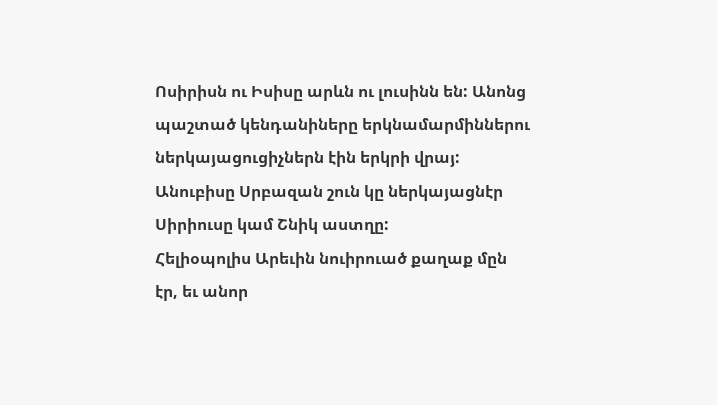Ոսիրիսն ու Իսիսը արևն ու լուսինն են: Անոնց պաշտած կենդանիները երկնամարմիններու ներկայացուցիչներն էին երկրի վրայ: Անուբիսը Սրբազան շուն կը ներկայացնէր Սիրիուսը կամ Շնիկ աստղը:
Հելիօպոլիս Արեւին նուիրուած քաղաք մըն էր, եւ անոր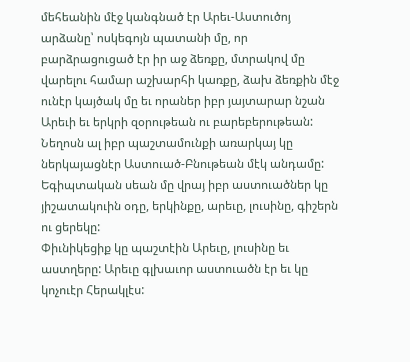մեհեանին մէջ կանգնած էր Արեւ-Աստուծոյ արձանը՝ ոսկեգոյն պատանի մը, որ բարձրացուցած էր իր աջ ձեռքը, մտրակով մը վարելու համար աշխարհի կառքը, ձախ ձեռքին մէջ ունէր կայծակ մը եւ որաներ իբր յայտարար նշան Արեւի եւ երկրի զօրութեան ու բարեբերութեան: Նեղոսն ալ իբր պաշտամունքի առարկայ կը ներկայացնէր Աստուած-Բնութեան մէկ անդամը:
Եգիպտական սեան մը վրայ իբր աստուածներ կը յիշատակուին օդը, երկինքը, արեւը, լուսինը, գիշերն ու ցերեկը:
Փիւնիկեցիք կը պաշտէին Արեւը, լուսինը եւ աստղերը: Արեւը գլխաւոր աստուածն էր եւ կը կոչուէր Հերակլէս: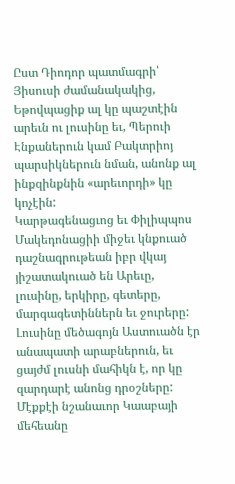Ըստ Դիոդոր պատմագրի՝ Յիսուսի ժամանակակից, Եթովպացիք ալ կը պաշտէին արեւն ու լուսինը եւ, Պերուի Էնքաներուն կամ Բակտրիոյ պարսիկներուն նման, անոնք ալ ինքզինքնին «արեւորդի» կը կոչէին:
Կարթագենացւոց եւ Փիլիպպոս Մակեդոնացիի միջեւ կնքուած դաշնագրութեան իբր վկայ յիշատակուած են Արեւը, լուսինը, երկիրը, գետերը, մարգագետիններն եւ ջուրերը:
Լուսինը մեծագոյն Աստուածն էր անապատի արաբներուն, եւ ցայժմ լուսնի մահիկն է, որ կը զարդարէ անոնց դրօշները: Մէքքէի նշանաւոր Կաաբայի մեհեանը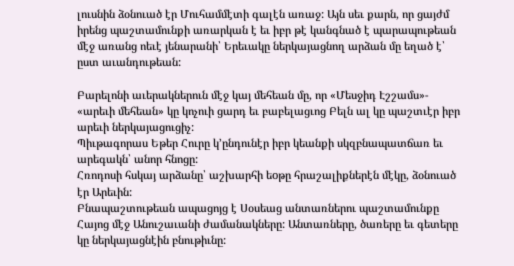լուսնին ձօնուած էր Մուհամմէտի գալէն առաջ: Այն սեւ քարն, որ ցայժմ իրենց պաշտամունքի առարկան է եւ իբր թէ կանգնած է պարապութեան մէջ առանց ոեւէ յենարանի՝ Երեւակը ներկայացնող արձան մը եղած է՝ ըստ աւանդութեան:

Բարելոնի աւերակներուն մէջ կայ մեհեան մը, որ «Մեսջիդ Էշշամս»- «արեւի մեհեան» կը կոչուի ցարդ եւ բաբելացւոց Բելն ալ կը պաշտւէր իբր արեւի ներկայացուցիչ:
Պիւթագորաս Եթեր Հուրը կ’ընդունէր իբր կեանքի սկզբնապատճառ եւ արեգակն՝ անոր հնոցը:
Հռոդոսի հսկայ արձանը՝ աշխարհի եoթը հրաշալիքներէն մէկը, ձօնուած էր Արեւին:
Բնապաշտութեան ապացոյց է Սօսեաց անտառներու պաշտամունքը Հայոց մէջ Անուշաւանի ժամանակները: Անտառները, ծառերը եւ գետերը կը ներկայացնէին բնութիւնը: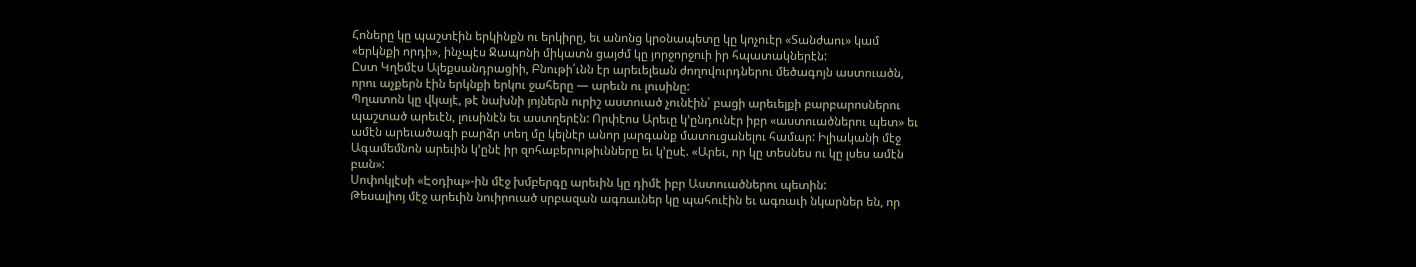Հոները կը պաշտէին երկինքն ու երկիրը, եւ անոնց կրօնապետը կը կոչուէր «Տանժաու» կամ «երկնքի որդի», ինչպէս Ջապոնի միկատն ցայժմ կը յորջորջուի իր հպատակներէն:
Ըստ Կղեմէս Ալեքսանդրացիի, Բնութի՛ւնն էր արեւելեան ժողովուրդներու մեծագոյն աստուածն, որու աչքերն էին երկնքի երկու ջահերը — արեւն ու լուսինը:
Պղատոն կը վկայէ, թէ նախնի յոյներն ուրիշ աստուած չունէին՝ բացի արեւելքի բարբարոսներու պաշտած արեւէն, լուսինէն եւ աստղերէն: Որփէոս Արեւը կ’ընդունէր իբր «աստուածներու պետ» եւ ամէն արեւածագի բարձր տեղ մը կելնէր անոր յարգանք մատուցանելու համար: Իլիականի մէջ Ագամեմնոն արեւին կ’ընէ իր զոհաբերութիւնները եւ կ’ըսէ. «Արեւ, որ կը տեսնես ու կը լսես ամէն բան»:
Սոփոկլէսի «Էօդիպ»-ին մէջ խմբերգը արեւին կը դիմէ իբր Աստուածներու պետին:
Թեսալիոյ մէջ արեւին նուիրուած սրբազան ագռաւներ կը պահուէին եւ ագռաւի նկարներ են, որ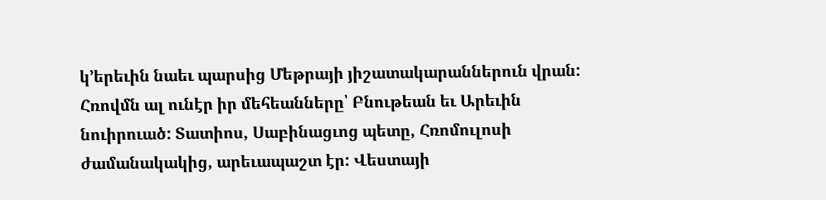կ’երեւին նաեւ պարսից Մեթրայի յիշատակարաններուն վրան:
Հռովմն ալ ունէր իր մեհեանները՝ Բնութեան եւ Արեւին նուիրուած: Տատիոս, Սաբինացւոց պետը, Հռոմուլոսի ժամանակակից, արեւապաշտ էր: Վեստայի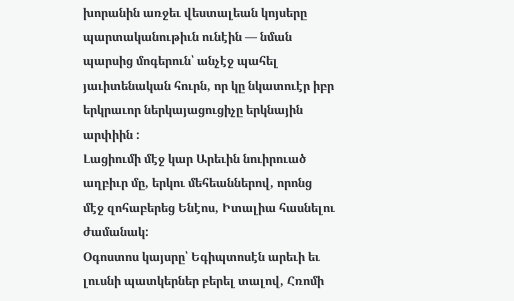խորանին առջեւ վեստալեան կոյսերը պարտականութիւն ունէին — նման պարսից մոգերուն՝ անչէջ պահել յաւիտենական հուրն, որ կը նկատուէր իբր երկրաւոր ներկայացուցիչը երկնային արփիին :
Լացիումի մէջ կար Արեւին նուիրուած աղբիւր մը, երկու մեհեաններով, որոնց մէջ զոհաբերեց Ենէոս, Իտալիա հասնելու ժամանակ:
Օգոստոս կայսրը՝ Եգիպտոսէն արեւի եւ լուսնի պատկերներ բերել տալով, Հռոմի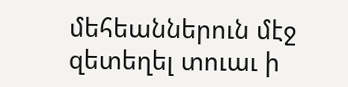մեհեաններուն մէջ զետեղել տուաւ ի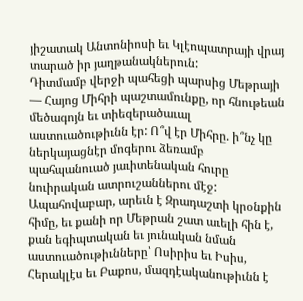յիշատակ Անտոնիոսի եւ Կլէոպատրայի վրայ տարած իր յաղթանակներուն:
Դիտմամբ վերջի պահեցի պարսից Մեթրայի — Հայոց Միհրի պաշտամունքը, որ հնութեան մեծագոյն եւ տիեզերածաւալ աստուածութիւնն էր: Ո՞վ էր Միհրը. ի՞նչ կը ներկայացնէր մոգերու ձեռամբ պահպանուած յաւիտենական հուրը նուիրական ատրուշաններու մէջ: Ապահովաբար, արեւն է Զրադաշտի կրօնքին հիմը, եւ քանի որ Մեթրան շատ աւելի հին է, քան եգիպտական եւ յունական նման աստուածութիւնները՝ Ոսիրիս եւ Իսիս, Հերակլէս եւ Բաքոս, մազդէականութիւնն է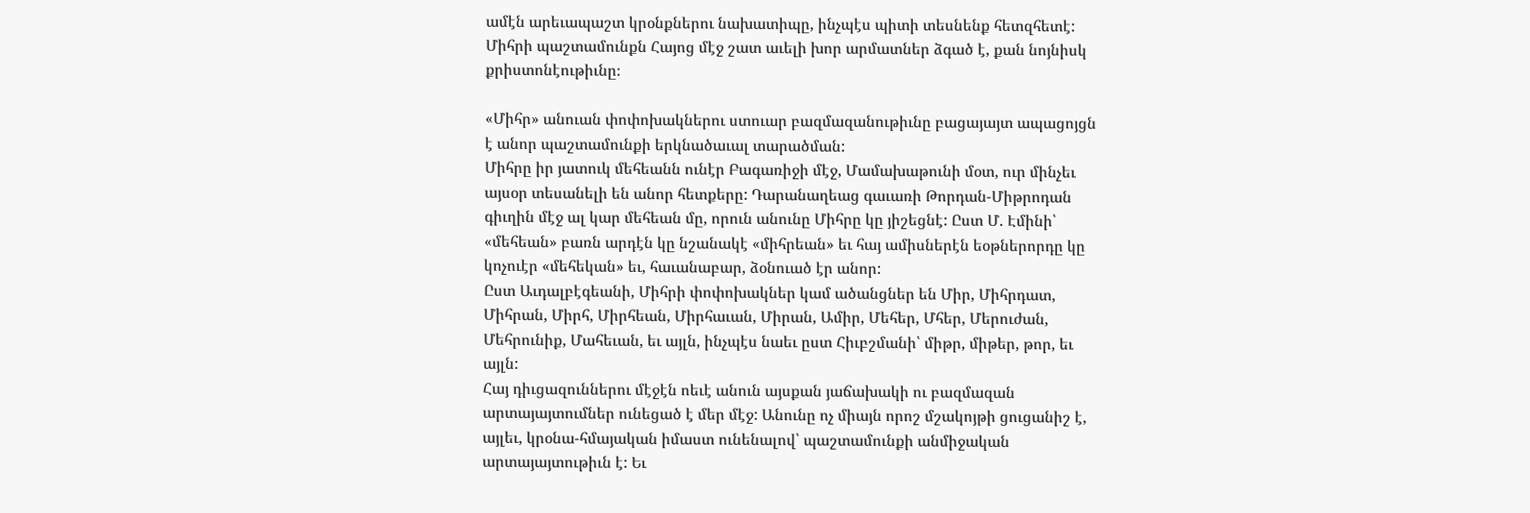ամէն արեւապաշտ կրօնքներու նախատիպը, ինչպէս պիտի տեսնենք հետզհետէ:
Միհրի պաշտամունքն Հայոց մէջ շատ աւելի խոր արմատներ ձգած է, քան նոյնիսկ քրիստոնէութիւնը։

«Միհր» անուան փոփոխակներու ստուար բազմազանութիւնը բացայայտ ապացոյցն է անոր պաշտամունքի երկնածաւալ տարածման:
Միհրը իր յատուկ մեհեանն ունէր Բագառիջի մէջ, Մամախաթունի մօտ, ուր մինչեւ այսօր տեսանելի են անոր հետքերը: Դարանաղեաց գաւառի Թորդան-Միթրոդան գիւղին մէջ ալ կար մեհեան մը, որուն անունը Միհրը կը յիշեցնէ: Ըստ Մ. Էմինի՝ «մեհեան» բառն արդէն կը նշանակէ «միհրեան» եւ հայ ամիսներէն եօթներորդը կը կոչուէր «մեհեկան» եւ, հաւանաբար, ձօնուած էր անոր:
Ըստ Աւդալբէգեանի, Միհրի փոփոխակներ կամ ածանցներ են Միր, Միհրդատ, Միհրան, Միրհ, Միրհեան, Միրհաւան, Միրան, Ամիր, Մեհեր, Մհեր, Մերուժան, Մեհրունիք, Մահեւան, եւ այլն, ինչպէս նաեւ ըստ Հիւբշմանի՝ միթր, միթեր, թոր, եւ այլն:
Հայ դիւցազուններու մէջէն ոեւէ անուն այսքան յաճախակի ու բազմազան արտայայտումներ ունեցած է մեր մէջ: Անունը ոչ միայն որոշ մշակոյթի ցուցանիշ է, այլեւ, կրօնա-հմայական իմաստ ունենալով՝ պաշտամունքի անմիջական արտայայտութիւն է: Եւ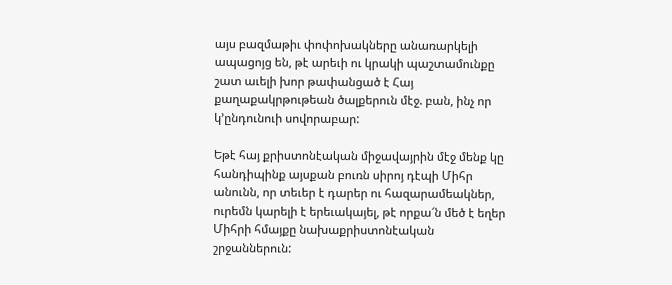այս բազմաթիւ փոփոխակները անառարկելի ապացոյց են, թէ արեւի ու կրակի պաշտամունքը շատ աւելի խոր թափանցած է Հայ քաղաքակրթութեան ծալքերուն մէջ. բան, ինչ որ կ’ընդունուի սովորաբար:

Եթէ հայ քրիստոնէական միջավայրին մէջ մենք կը հանդիպինք այսքան բուռն սիրոյ դէպի Միհր անունն, որ տեւեր է դարեր ու հազարամեակներ, ուրեմն կարելի է երեւակայել, թէ որքա՜ն մեծ է եղեր Միհրի հմայքը նախաքրիստոնէական շրջաններուն: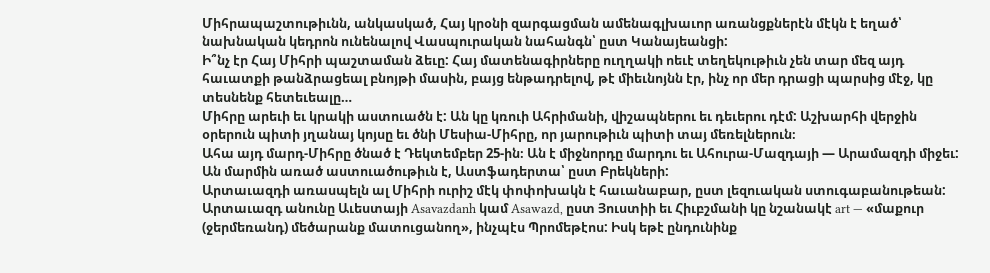Միհրապաշտութիւնն, անկասկած, Հայ կրօնի զարգացման ամենագլխաւոր առանցքներէն մէկն է եղած՝ նախնական կեդրոն ունենալով Վասպուրական նահանգն՝ ըստ Կանայեանցի:
Ի՞նչ էր Հայ Միհրի պաշտաման ձեւը: Հայ մատենագիրները ուղղակի ոեւէ տեղեկութիւն չեն տար մեզ այդ հաւատքի թանձրացեալ բնոյթի մասին, բայց ենթադրելով, թէ միեւնոյնն էր, ինչ որ մեր դրացի պարսից մէջ, կը տեսնենք հետեւեալը…
Միհրը արեւի եւ կրակի աստուածն է: Ան կը կռուի Ահրիմանի, վիշապներու եւ դեւերու դէմ: Աշխարհի վերջին օրերուն պիտի յղանայ կոյսը եւ ծնի Մեսիա-Միհրը, որ յարութիւն պիտի տայ մեռելներուն։
Ահա այդ մարդ-Միհրը ծնած է Դեկտեմբեր 25-ին։ Ան է միջնորդը մարդու եւ Ահուրա-Մազդայի — Արամազդի միջեւ: Ան մարմին առած աստուածութիւն է, Աստֆադերտա՝ ըստ Բրեկների:
Արտաւազդի առասպելն ալ Միհրի ուրիշ մէկ փոփոխակն է հաւանաբար, ըստ լեզուական ստուգաբանութեան: Արտաւազդ անունը Աւեստայի Asavazdanh կամ Asawazd, ըստ Յուստիի եւ Հիւբշմանի կը նշանակէ art — «մաքուր (ջերմեռանդ) մեծարանք մատուցանող», ինչպէս Պրոմեթէոս: Իսկ եթէ ընդունինք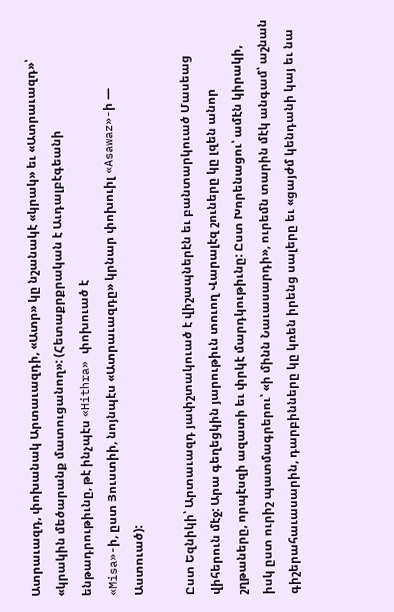Ատրաւազդ, փոխանակ Արտաւազդի, «Ատր» կը նշանակէ «կրակ» եւ «Ատրաւազդ»՝ «կրակին մեծարանք մատուցանող»: (Հետաքրքրական է Աւդալբէգեանի ենթադրութիւնը, թէ ինչպէս «Hithra» փոխուած է
«Misa»-ի, ըստ Յուստիի, նոյնպէս «Ատրաւազդը» կրնար փոխուիլ «Asawaz»-ի — Աստուած):

Ըստ Եզնիկի՝ Արտաւազդ յափշտակուած է վիշապներէն եւ բանտարկուած Մասեաց վիհերուն մէջ: Արա գեղեցկին յարութիւն տուող Վարալէզ շուները կը լզեն անոր շղթաները, որպէսզի ազատի եւ փրկէ մարդկութիւնը: Ըստ Խորենացու՝ ամէն կիրակի, իսկ ըստ ուրիշ պատմագրերու՝ «ի մինն Նաւասարդի», ուրեմն տարին մէկ անգամ՝ աշնան գիշերահաւասարին, դարբինները կը կռեն իրենց սալերը եւ «ցայժմ կենդանի կայ եւ նա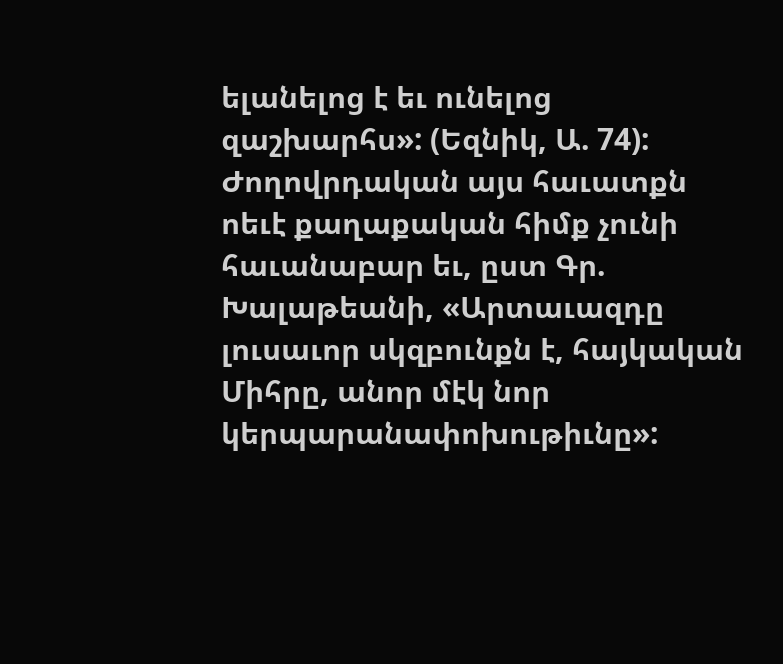ելանելոց է եւ ունելոց զաշխարհս»: (Եզնիկ, Ա. 74):
Ժողովրդական այս հաւատքն ոեւէ քաղաքական հիմք չունի հաւանաբար եւ, ըստ Գր. Խալաթեանի, «Արտաւազդը լուսաւոր սկզբունքն է, հայկական Միհրը, անոր մէկ նոր կերպարանափոխութիւնը»: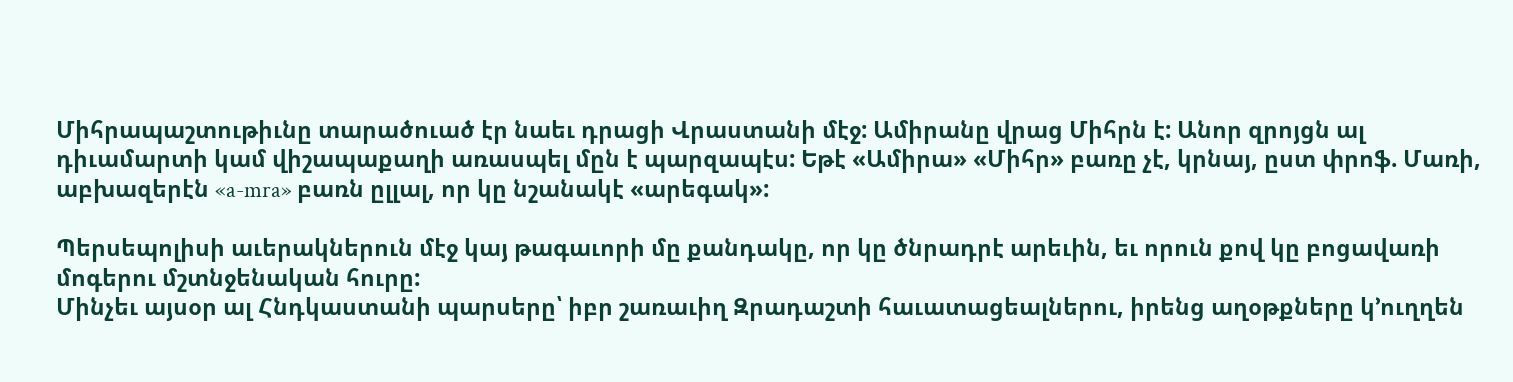Միհրապաշտութիւնը տարածուած էր նաեւ դրացի Վրաստանի մէջ: Ամիրանը վրաց Միհրն է: Անոր զրոյցն ալ դիւամարտի կամ վիշապաքաղի առասպել մըն է պարզապէս: Եթէ «Ամիրա» «Միհր» բառը չէ, կրնայ, ըստ փրոֆ. Մառի, աբխազերէն «a-mra» բառն ըլլալ, որ կը նշանակէ «արեգակ»:

Պերսեպոլիսի աւերակներուն մէջ կայ թագաւորի մը քանդակը, որ կը ծնրադրէ արեւին, եւ որուն քով կը բոցավառի մոգերու մշտնջենական հուրը:
Մինչեւ այսօր ալ Հնդկաստանի պարսերը՝ իբր շառաւիղ Զրադաշտի հաւատացեալներու, իրենց աղօթքները կ’ուղղեն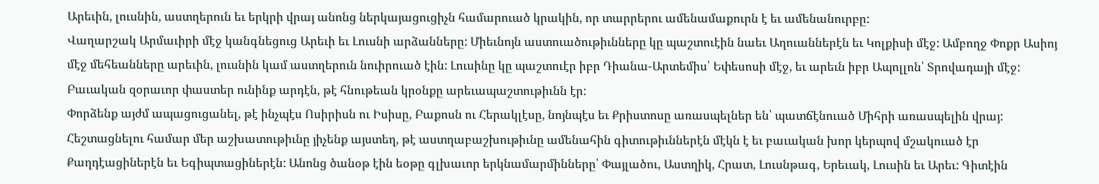Արեւին, լուսնին, աստղերուն եւ երկրի վրայ անոնց ներկայացուցիչն համարուած կրակին, որ տարրերու ամենամաքուրն է եւ ամենանուրբը:
Վաղարշակ Արմաւիրի մէջ կանգնեցուց Արեւի եւ Լուսնի արձանները: Միեւնոյն աստուածութիւնները կը պաշտուէին նաեւ Աղուաններէն եւ Կոլքիսի մէջ: Ամբողջ Փոքր Ասիոյ մէջ մեհեանները արեւին, լուսնին կամ աստղերուն նուիրուած էին: Լուսինը կը պաշտուէր իբր Դիանա-Արտեմիս՝ Եփեսոսի մէջ, եւ արեւն իբր Ապոլլոն՝ Տրովադայի մէջ:
Բաւական զօրաւոր փաստեր ունինք արդէն, թէ հնութեան կրօնքը արեւապաշտութիւնն էր:
Փորձենք այժմ ապացուցանել, թէ ինչպէս Ոսիրիսն ու Իսիսը, Բաքոսն ու Հերակլէսը, նոյնպէս եւ Քրիստոսը առասպելներ են՝ պատճէնուած Միհրի առասպելին վրայ:
Հեշտացնելու համար մեր աշխատութիւնը յիչենք այստեղ, թէ աստղաբաշխութիւնը ամենահին գիտութիւններէն մէկն է եւ բաւական խոր կերպով մշակուած էր Քաղդէացիներէն եւ Եգիպտացիներէն: Անոնց ծանօթ էին եօթը գլխաւոր երկնամարմինները՝ Փայլածու, Աստղիկ, Հրատ, Լուսնթագ, Երեւակ, Լուսին եւ Արեւ: Գիտէին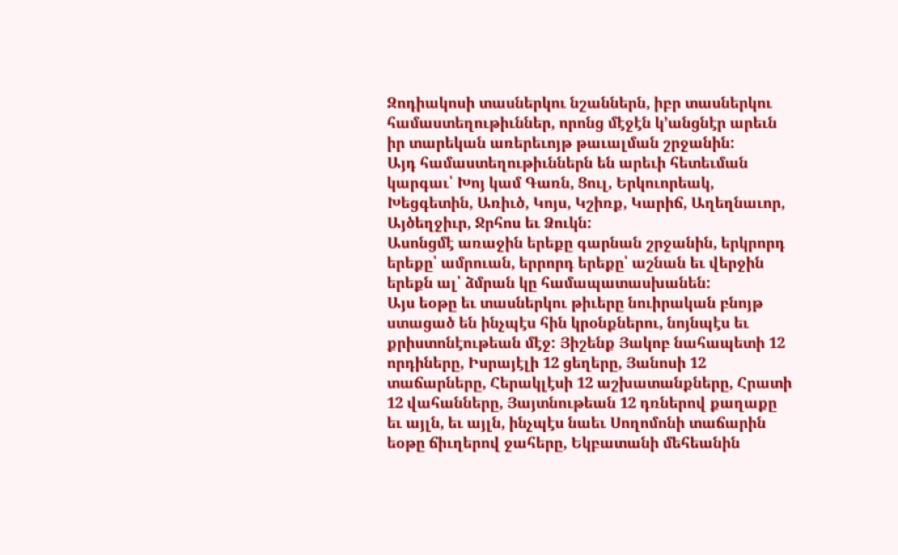Զոդիակոսի տասներկու նշաններն, իբր տասներկու համաստեղութիւններ, որոնց մէջէն կ’անցնէր արեւն իր տարեկան առերեւոյթ թաւալման շրջանին:
Այդ համաստեղութիւններն են արեւի հետեւման կարգաւ՝ Խոյ կամ Գառն, Ցուլ, Երկուորեակ, Խեցգետին, Առիւծ, Կոյս, Կշիռք, Կարիճ, Աղեղնաւոր, Այծեղջիւր, Ջրհոս եւ Ձուկն:
Ասոնցմէ առաջին երեքը գարնան շրջանին, երկրորդ երեքը՝ ամրուան, երրորդ երեքը՝ աշնան եւ վերջին երեքն ալ՝ ձմրան կը համապատասխանեն:
Այս եօթը եւ տասներկու թիւերը նուիրական բնոյթ ստացած են ինչպէս հին կրօնքներու, նոյնպէս եւ քրիստոնէութեան մէջ: Յիշենք Յակոբ նահապետի 12 որդիները, Իսրայէլի 12 ցեղերը, Յանոսի 12 տաճարները, Հերակլէսի 12 աշխատանքները, Հրատի 12 վահանները, Յայտնութեան 12 դռներով քաղաքը եւ այլն, եւ այլն, ինչպէս նաեւ Սողոմոնի տաճարին եօթը ճիւղերով ջահերը, Եկբատանի մեհեանին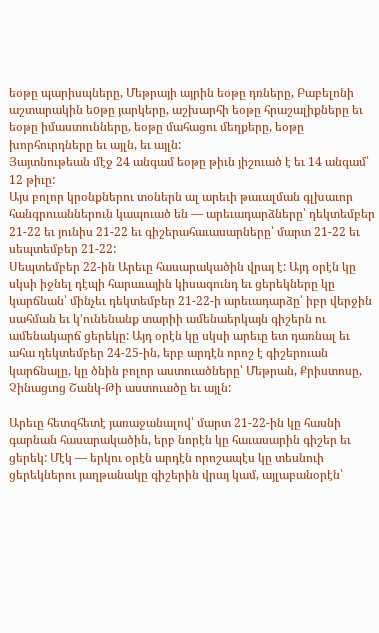եօթը պարիսպները, Մեթրայի այրին եօթը դռները, Բաբելոնի աշտարակին եoթը յարկերը, աշխարհի եօթը հրաշալիքները եւ եօթը իմաստունները, եօթը մահացու մեղքերը, եօթը խորհուրդները եւ այլն, եւ այլն:
Յայտնութեան մէջ 24 անգամ եօթը թիւն յիշուած է եւ 14 անգամ՝ 12 թիւը:
Այս բոլոր կրօնքներու տօներն ալ արեւի թաւալման գլխաւոր հանգրուաններուն կապուած են — արեւադարձները՝ դեկտեմբեր 21-22 եւ յունիս 21-22 եւ գիշերահաւասարները՝ մարտ 21-22 եւ սեպտեմբեր 21-22:
Սեպտեմբեր 22-ին Արեւը հասարակածին վրայ է: Այդ օրէն կը սկսի իջնել դէպի հարաւային կիսագունդ եւ ցերեկները կը կարճնան՝ մինչեւ դեկտեմբեր 21-22-ի արեւադարձը՝ իբր վերջին սահման եւ կ’ունենանք տարիի ամենաերկայն գիշերն ու ամենակարճ ցերեկը: Այդ օրէն կը սկսի արեւը ետ դառնալ եւ ահա դեկտեմբեր 24-25-ին, երբ արդէն որոշ է գիշերուան կարճնալը, կը ծնին բոլոր աստուածները՝ Մեթրան, Քրիստոսը, Չինացւոց Շանկ-Թի աստուածը եւ այլն:

Արեւը հետզհետէ յառաջանալով՝ մարտ 21-22-ին կը հասնի գարնան հասարակածին, երբ նորէն կը հաւասարին գիշեր եւ ցերեկ: Մէկ — երկու օրէն արդէն որոշապէս կը տեսնուի ցերեկներու յաղթանակը գիշերին վրայ կամ, այլաբանօրէն՝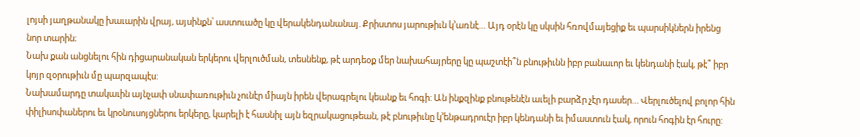լոյսի յաղթանակը խաւարին վրայ, այսինքն՝ աստուածը կը վերակենդանանայ. Քրիստոս յարութիւն կ’առնէ… Այդ օրէն կը սկսին հռովմայեցիք եւ պարսիկներն իրենց նոր տարին։
Նախ քան անցնելու հին դիցարանական երկերու վերլուծման, տեսնենք, թէ արդեօք մեր նախահայրերը կը պաշտէի՞ն բնութիւնն իբր բանաւոր եւ կենդանի էակ, թէ՞ իբր կոյր զօրութիւն մը պարզապէս:
Նախամարդը տակաւին այնչափ սնափառութիւն չունէր միայն իրեն վերագրելու կեանք եւ հոգի: Ան ինքզինք բնութենէն աւելի բարձր չէր դասեր… Վերլուծելով բոլոր հին փիլիսոփաներու եւ կրօնուսոյցներու երկերը, կարելի է հասնիլ այն եզրակացութեան, թէ բնութիւնը կ’ենթադրուէր իբր կենդանի եւ իմաստուն էակ, որուն հոգին էր հուրը: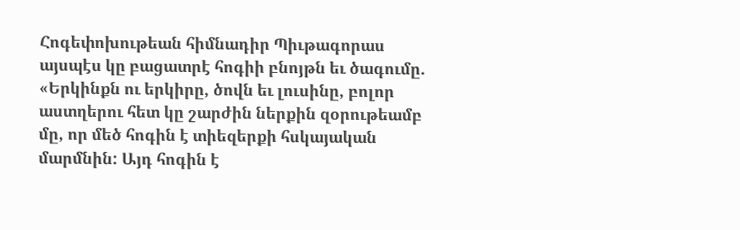Հոգեփոխութեան հիմնադիր Պիւթագորաս այսպէս կը բացատրէ հոգիի բնոյթն եւ ծագումը.
«Երկինքն ու երկիրը, ծովն եւ լուսինը, բոլոր աստղերու հետ կը շարժին ներքին զօրութեամբ մը, որ մեծ հոգին է տիեզերքի հսկայական մարմնին: Այդ հոգին է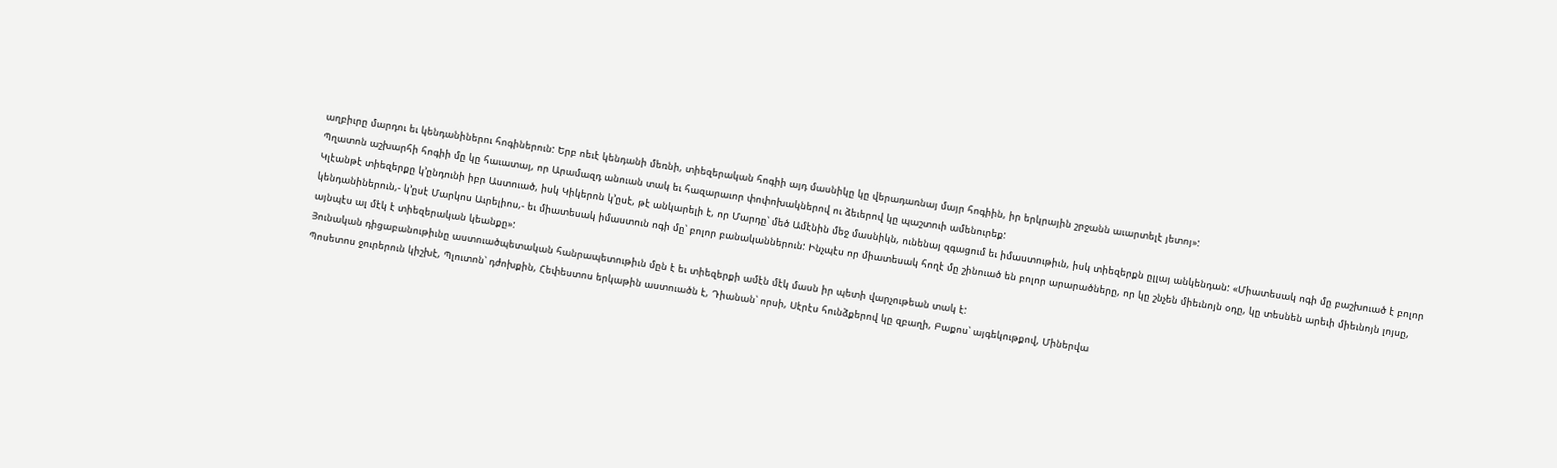աղբիւրը մարդու եւ կենդանիներու հոգիներուն: Երբ ոեւէ կենդանի մեռնի, տիեզերական հոգիի այդ մասնիկը կը վերադառնայ մայր հոգիին, իր երկրային շրջանն աւարտելէ յետոյ»:
Պղատոն աշխարհի հոգիի մը կը հաւատայ, որ Արամազդ անուան տակ եւ հազարաւոր փոփոխակներով ու ձեւերով կը պաշտուի ամենուրեք:
Կլէանթէ տիեզերքը կ’ընդունի իբր Աստուած, իսկ Կիկերոն կ’ըսէ, թէ անկարելի է, որ Մարդը՝ մեծ Ամէնին մեջ մասնիկն, ունենայ զգացում եւ իմաստութիւն, իսկ տիեզերքն ըլլայ անկենդան: «Միատեսակ ոգի մը բաշխուած է բոլոր կենդանիներուն,- կ’ըսէ Մարկոս Աւրելիոս,- եւ միատեսակ իմաստուն ոգի մը՝ բոլոր բանականներուն: Ինչպէս որ միատեսակ հողէ մը շինուած են բոլոր արարածները, որ կը շնչեն միեւնոյն օդը, կը տեսնեն արեւի միեւնոյն լոյսը, այնպէս ալ մէկ է տիեզերական կեանքը»:
Յունական դիցաբանութիւնը աստուածպետական հանրապետութիւն մըն է եւ տիեզերքի ամէն մէկ մասն իր պետի վարչութեան տակ է:
Պոսետոս ջուրերուն կիշխէ, Պլուտոն՝ դժոխքին, Հեփեստոս երկաթին աստուածն է, Դիանան՝ որսի, Սէրէս հունձքերով կը զբաղի, Բաքոս՝ այգեկութքով, Միներվա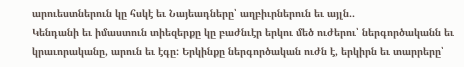արուեստներուն կը հսկէ եւ Նայեադները՝ աղբիւրներուն եւ այլն..
Կենդանի եւ իմաստուն տիեզերքը կը բաժնւէր երկու մեծ ուժերու՝ ներգործականն եւ կրաւորականը, արուն եւ էգը: Երկինքը ներգործական ուժն է, երկիրն եւ տարրերը՝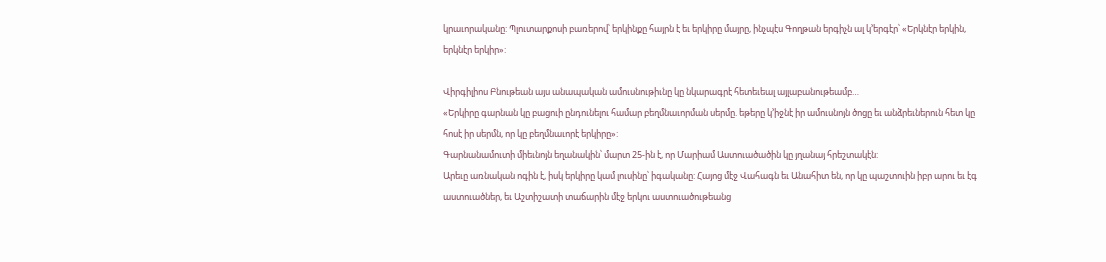կրաւորականը: Պլուտարքոսի բառերով՝ երկինքը հայրն է եւ երկիրը մայրը, ինչպէս Գողթան երգիչն ալ կ’երգէր՝ «Երկնէր երկին, երկնէր երկիր»:

Վիրգիլիոս Բնութեան այս անապական ամուսնութիւնը կը նկարագրէ հետեւեալ այլաբանութեամբ…
«Երկիրը գարնան կը բացուի ընդունելու համար բեղմնաւորման սերմը. եթերը կ’իջնէ իր ամուսնոյն ծոցը եւ անձրեւներուն հետ կը հոսէ իր սերմն, որ կը բեղմնաւորէ երկիրը»:
Գարնանամուտի միեւնոյն եղանակին՝ մարտ 25-ին է, որ Մարիամ Աստուածածին կը յղանայ հրեշտակէն:
Արեւը առնական ոգին է, իսկ երկիրը կամ լուսինը՝ իգականը: Հայոց մէջ Վահագն եւ Անահիտ են, որ կը պաշտուին իբր արու եւ էգ աստուածներ, եւ Աշտիշատի տաճարին մէջ երկու աստուածութեանց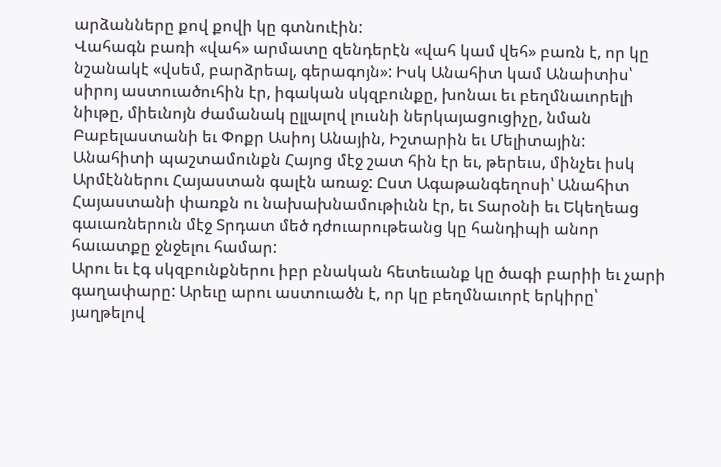արձանները քով քովի կը գտնուէին:
Վահագն բառի «վահ» արմատը զենդերէն «վահ կամ վեհ» բառն է, որ կը նշանակէ «վսեմ, բարձրեալ, գերագոյն»: Իսկ Անահիտ կամ Անաիտիս՝ սիրոյ աստուածուհին էր, իգական սկզբունքը, խոնաւ եւ բեղմնաւորելի նիւթը, միեւնոյն ժամանակ ըլլալով լուսնի ներկայացուցիչը, նման Բաբելաստանի եւ Փոքր Ասիոյ Անային, Իշտարին եւ Մելիտային:
Անահիտի պաշտամունքն Հայոց մէջ շատ հին էր եւ, թերեւս, մինչեւ իսկ Արմէններու Հայաստան գալէն առաջ: Ըստ Ագաթանգեղոսի՝ Անահիտ Հայաստանի փառքն ու նախախնամութիւնն էր, եւ Տարօնի եւ Եկեղեաց գաւառներուն մէջ Տրդատ մեծ դժուարութեանց կը հանդիպի անոր հաւատքը ջնջելու համար:
Արու եւ էգ սկզբունքներու իբր բնական հետեւանք կը ծագի բարիի եւ չարի գաղափարը: Արեւը արու աստուածն է, որ կը բեղմնաւորէ երկիրը՝ յաղթելով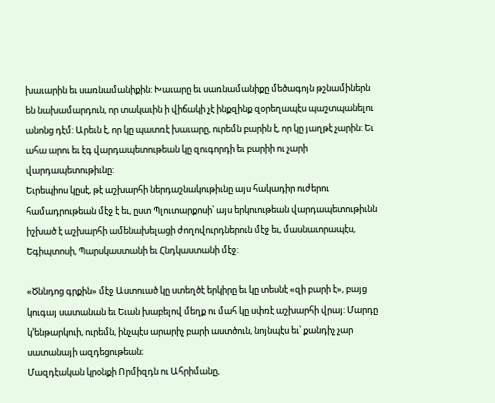խաւարին եւ սառնամանիքին: Խաւարը եւ սառնամանիքը մեծագոյն թշնամիներն են նախամարդուն, որ տակաւին ի վիճակի չէ ինքզինք զօրեղապէս պաշտպանելու անոնց դէմ: Արեւն է, որ կը պատռէ խաւարը, ուրեմն բարին է, որ կը յաղթէ չարին: Եւ ահա արու եւ էգ վարդապետութեան կը զուգորդի եւ բարիի ու չարի վարդապետութիւնը:
Եւրեպիոս կըսէ, թէ աշխարհի ներդաշնակութիւնը այս հակադիր ուժերու համադրութեան մէջ է եւ, ըստ Պլուտարքոսի՝ այս երկուութեան վարդապետութիւնն իշխած է աշխարհի ամենախելացի ժողովուրդներուն մէջ եւ, մասնաւորապէս, Եգիպտոսի, Պարսկաստանի եւ Հնդկաստանի մէջ:

«Ծննդոց գրքին» մէջ Աստուած կը ստեղծէ երկիրը եւ կը տեսնէ «զի բարի է», բայց կուգայ սատանան եւ Եւան խաբելով մեղք ու մահ կը սփռէ աշխարհի վրայ: Մարդը կ’ենթարկուի, ուրեմն, ինչպէս արարիչ բարի աստծուն, նոյնպէս եւ՝ քանդիչ չար սատանայի ազդեցութեան։
Մազդէական կրօնքի Որմիզդն ու Ահրիմանը,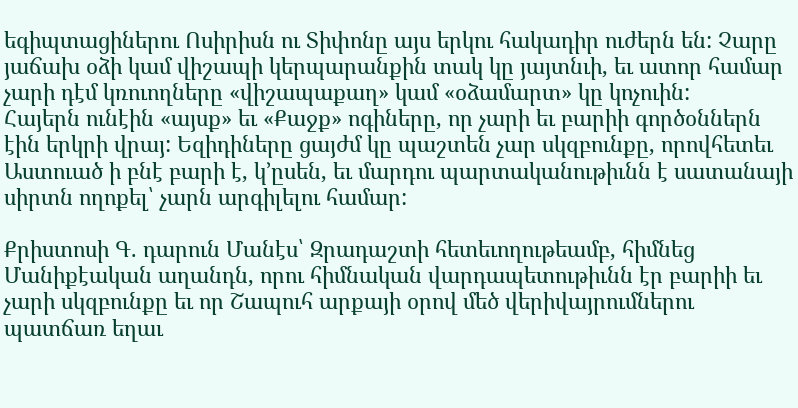եգիպտացիներու Ոսիրիսն ու Տիփոնը այս երկու հակադիր ուժերն են: Չարը յաճախ օձի կամ վիշապի կերպարանքին տակ կը յայտնւի, եւ ատոր համար չարի դէմ կռուողները «վիշապաքաղ» կամ «օձամարտ» կը կոչուին:
Հայերն ունէին «այսք» եւ «Քաջք» ոգիները, որ չարի եւ բարիի գործօններն էին երկրի վրայ: Եզիդիները ցայժմ կը պաշտեն չար սկզբունքը, որովհետեւ Աստուած ի բնէ բարի է, կ’ըսեն, եւ մարդու պարտականութիւնն է սատանայի սիրտն ողոքել՝ չարն արգիլելու համար:

Քրիստոսի Գ. դարուն Մանէս՝ Զրադաշտի հետեւողութեամբ, հիմնեց Մանիքէական աղանդն, որու հիմնական վարդապետութիւնն էր բարիի եւ չարի սկզբունքը եւ որ Շապուհ արքայի օրով մեծ վերիվայրումներու պատճառ եղաւ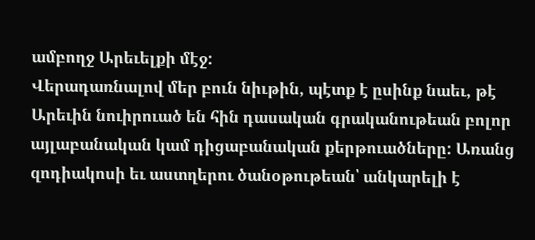ամբողջ Արեւելքի մէջ:
Վերադառնալով մեր բուն նիւթին, պէտք է ըսինք նաեւ, թէ Արեւին նուիրուած են հին դասական գրականութեան բոլոր այլաբանական կամ դիցաբանական քերթուածները: Առանց զոդիակոսի եւ աստղերու ծանօթութեան՝ անկարելի է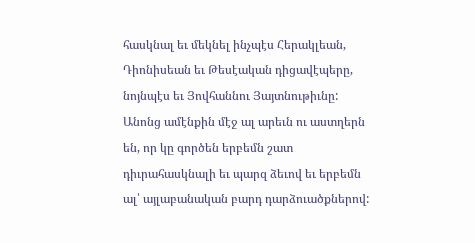հասկնալ եւ մեկնել ինչպէս Հերակլեան, Դիոնիսեան եւ Թեսէական դիցավէպերը, նոյնպէս եւ Յովհաննու Յայտնութիւնը:
Անոնց ամէնքին մէջ ալ արեւն ու աստղերն են, որ կը գործեն երբեմն շատ դիւրահասկնալի եւ պարզ ձեւով եւ երբեմն ալ՝ այլաբանական բարդ դարձուածքներով: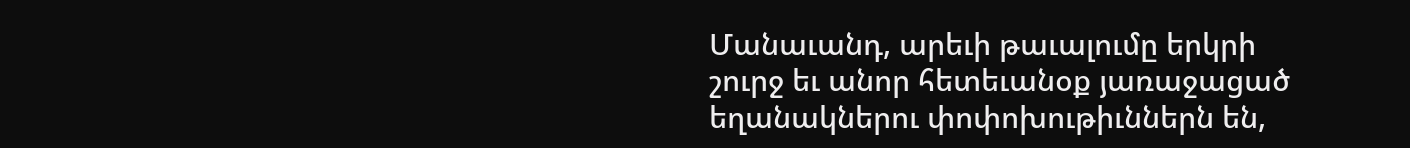Մանաւանդ, արեւի թաւալումը երկրի շուրջ եւ անոր հետեւանօք յառաջացած եղանակներու փոփոխութիւններն են,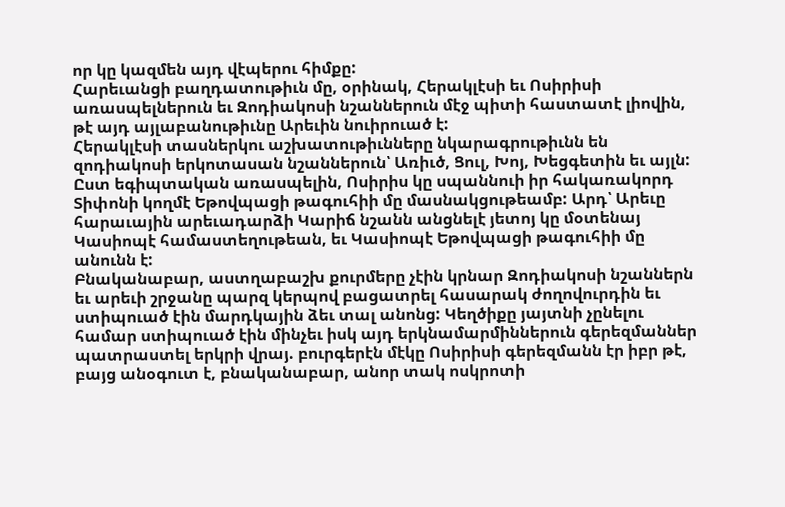որ կը կազմեն այդ վէպերու հիմքը:
Հարեւանցի բաղդատութիւն մը, օրինակ, Հերակլէսի եւ Ոսիրիսի առասպելներուն եւ Զոդիակոսի նշաններուն մէջ պիտի հաստատէ լիովին, թէ այդ այլաբանութիւնը Արեւին նուիրուած է:
Հերակլէսի տասներկու աշխատութիւնները նկարագրութիւնն են զոդիակոսի երկոտասան նշաններուն՝ Առիւծ, Ցուլ, Խոյ, Խեցգետին եւ այլն: Ըստ եգիպտական առասպելին, Ոսիրիս կը սպաննուի իր հակառակորդ Տիփոնի կողմէ Եթովպացի թագուհիի մը մասնակցութեամբ: Արդ՝ Արեւը հարաւային արեւադարձի Կարիճ նշանն անցնելէ յետոյ կը մօտենայ Կասիոպէ համաստեղութեան, եւ Կասիոպէ Եթովպացի թագուհիի մը անունն է:
Բնականաբար, աստղաբաշխ քուրմերը չէին կրնար Զոդիակոսի նշաններն եւ արեւի շրջանը պարզ կերպով բացատրել հասարակ ժողովուրդին եւ ստիպուած էին մարդկային ձեւ տալ անոնց: Կեղծիքը յայտնի չընելու համար ստիպուած էին մինչեւ իսկ այդ երկնամարմիններուն գերեզմաններ պատրաստել երկրի վրայ. բուրգերէն մէկը Ոսիրիսի գերեզմանն էր իբր թէ, բայց անօգուտ է, բնականաբար, անոր տակ ոսկրոտի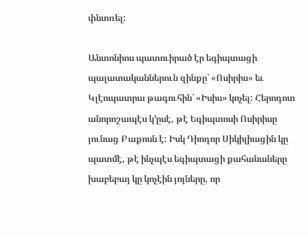փնտռել:

Անտոնիոս պատուիրած էր եգիպտացի պալատականներուն զինքը՝ «Ոսիրիս» եւ Կլէոպատրա թագուհին՝ «Իսիս» կոչել: Հերոդոտ անորոշապէս կ’ըսէ, թէ Եգիպտոսի Ոսիրիսը յունաց Բաքոսն է: Իսկ Դիոդոր Սիկիլիացին կը պատմէ, թէ ինչպէս եգիպտացի քահանաները խաբեբայ կը կոչէին յոյները, որ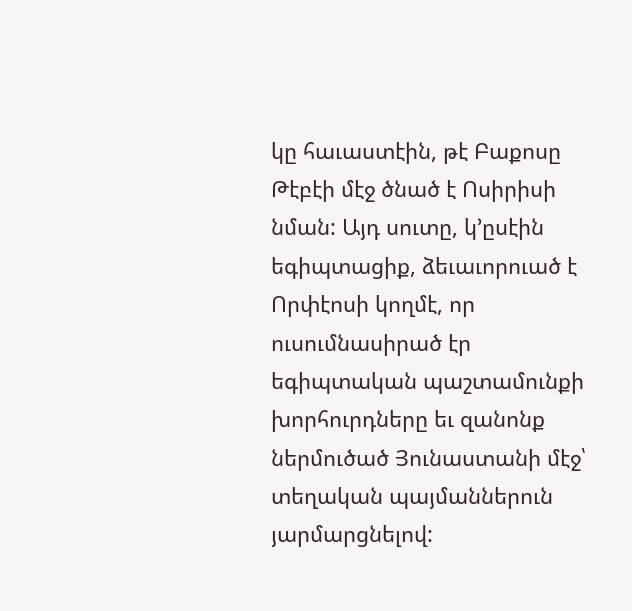կը հաւաստէին, թէ Բաքոսը Թէբէի մէջ ծնած է Ոսիրիսի նման: Այդ սուտը, կ’ըսէին եգիպտացիք, ձեւաւորուած է Որփէոսի կողմէ, որ ուսումնասիրած էր եգիպտական պաշտամունքի խորհուրդները եւ զանոնք ներմուծած Յունաստանի մէջ՝ տեղական պայմաններուն յարմարցնելով: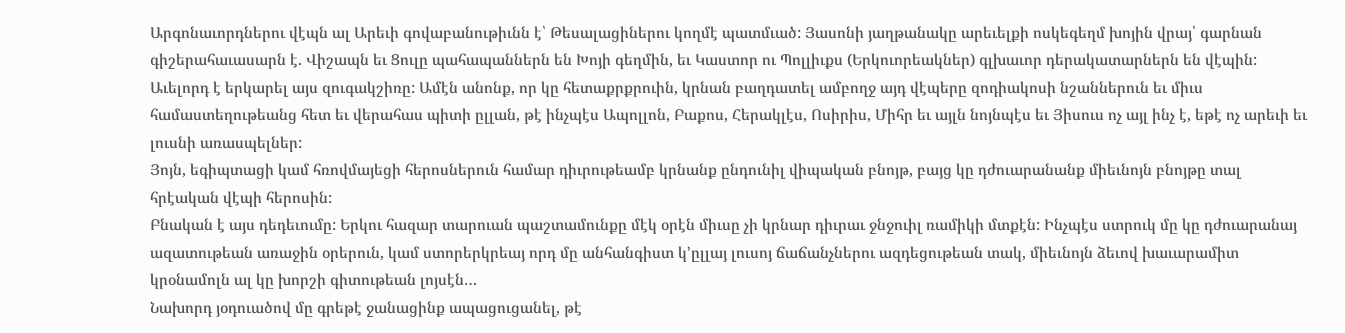Արգոնաւորդներու վէպն ալ Արեւի գովաբանութիւնն է՝ Թեսալացիներու կողմէ պատմւած: Յասոնի յաղթանակը արեւելքի ոսկեգեղմ խոյին վրայ՝ գարնան գիշերահաւասարն է. Վիշապն եւ Ցուլը պահապաններն են Խոյի գեղմին, եւ Կաստոր ու Պոլլիւքս (Երկուորեակներ) գլխաւոր դերակատարներն են վէպին:
Աւելորդ է երկարել այս զուգակշիռը: Ամէն անոնք, որ կը հետաքրքրուին, կրնան բաղդատել ամբողջ այդ վէպերը զոդիակոսի նշաններուն եւ միւս համաստեղութեանց հետ եւ վերահաս պիտի ըլլան, թէ ինչպէս Ապոլլոն, Բաքոս, Հերակլէս, Ոսիրիս, Միհր եւ այլն նոյնպէս եւ Յիսուս ոչ այլ ինչ է, եթէ ոչ արեւի եւ լուսնի առասպելներ:
Յոյն, եգիպտացի կամ հռովմայեցի հերոսներուն համար դիւրութեամբ կրնանք ընդունիլ վիպական բնոյթ, բայց կը դժուարանանք միեւնոյն բնոյթը տալ հրէական վէպի հերոսին:
Բնական է այս դեդեւումը: Երկու հազար տարուան պաշտամունքը մէկ օրէն միւսը չի կրնար դիւրաւ ջնջուիլ ռամիկի մտքէն: Ինչպէս ստրուկ մը կը դժուարանայ ազատութեան առաջին օրերուն, կամ ստորերկրեայ որդ մը անհանգիստ կ’ըլլայ լուսոյ ճաճանչներու ազդեցութեան տակ, միեւնոյն ձեւով խաւարամիտ կրօնամոլն ալ կը խորշի գիտութեան լոյսէն…
Նախորդ յօդուածով մը գրեթէ ջանացինք ապացուցանել, թէ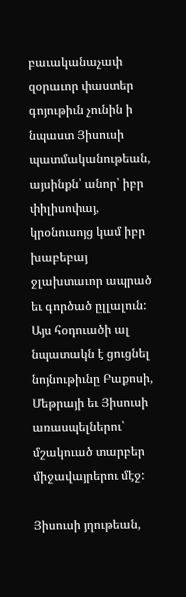բաւականաչափ զօրաւոր փաստեր գոյութիւն չունին ի նպաստ Յիսուսի պատմականութեան, այսինքն՝ անոր՝ իբր փիլիսոփայ, կրօնուսոյց կամ իբր խաբեբայ ջլախտաւոր ապրած եւ գործած ըլլալուն: Այս հօդուածի ալ նպատակն է ցուցնել նոյնութիւնը Բաքոսի, Մեթրայի եւ Յիսուսի առասպելներու՝ մշակուած տարբեր միջավայրերու մէջ:

Յիսուսի յղութեան,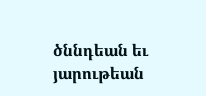ծննդեան եւ յարութեան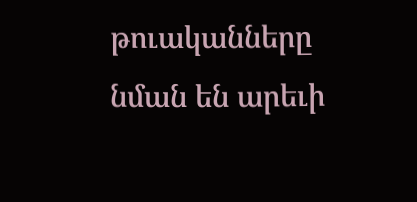թուականները նման են արեւի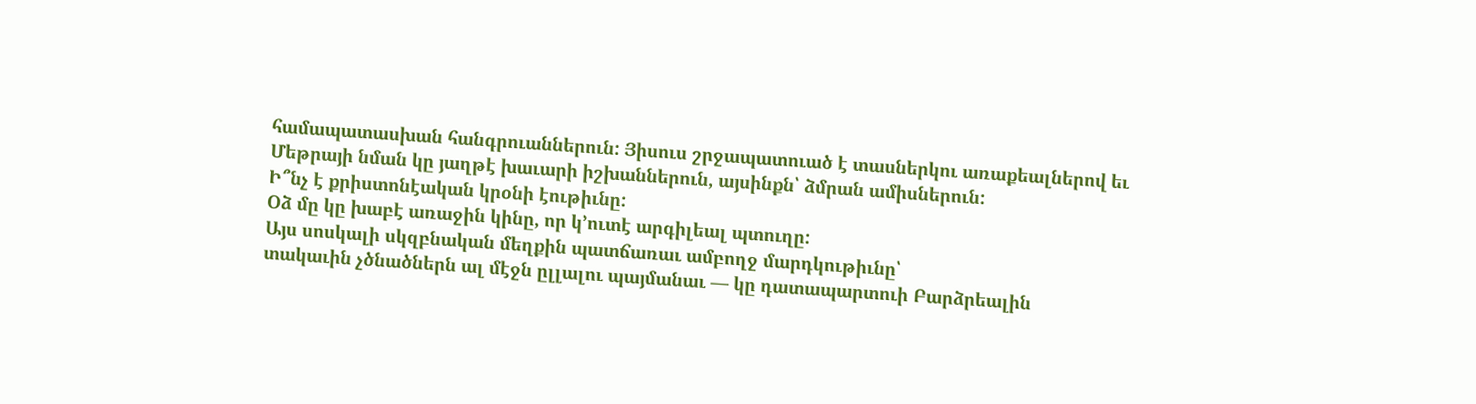համապատասխան հանգրուաններուն: Յիսուս շրջապատուած է տասներկու առաքեալներով եւ Մեթրայի նման կը յաղթէ խաւարի իշխաններուն, այսինքն՝ ձմրան ամիսներուն:
Ի՞նչ է քրիստոնէական կրօնի էութիւնը:
Օձ մը կը խաբէ առաջին կինը, որ կ’ուտէ արգիլեալ պտուղը:
Այս սոսկալի սկզբնական մեղքին պատճառաւ ամբողջ մարդկութիւնը՝
տակաւին չծնածներն ալ մէջն ըլլալու պայմանաւ — կը դատապարտուի Բարձրեալին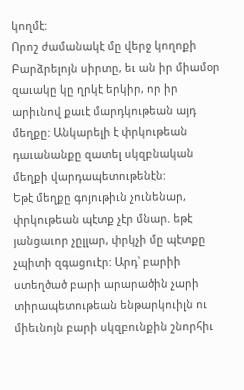կողմէ:
Որոշ ժամանակէ մը վերջ կողոքի Բարձրելոյն սիրտը, եւ ան իր միամօր զաւակը կը ղրկէ երկիր, որ իր արիւնով քաւէ մարդկութեան այդ մեղքը: Անկարելի է փրկութեան դաւանանքը զատել սկզբնական մեղքի վարդապետութենէն:
Եթէ մեղքը գոյութիւն չունենար, փրկութեան պէտք չէր մնար. եթէ յանցաւոր չըլլար, փրկչի մը պէտքը չպիտի զգացուէր: Արդ՝ բարիի ստեղծած բարի արարածին չարի տիրապետութեան ենթարկուիլն ու միեւնոյն բարի սկզբունքին շնորհիւ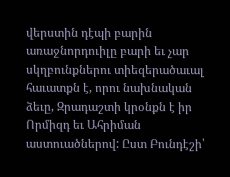վերստին դէպի բարին առաջնորդուիլը բարի եւ չար սկղբունքներու տիեզերածաւալ հաւատքն է, որու նախնական ձեւը, Զրադաշտի կրօնքն է իր Որմիզդ եւ Ահրիման աստուածներով: Ըստ Բունդէշի՝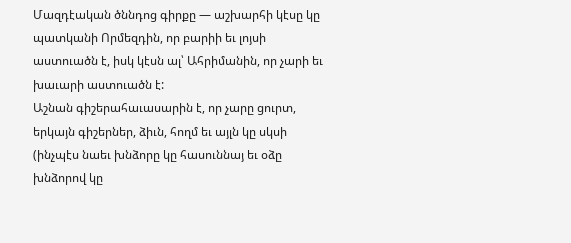Մազդէական ծննդոց գիրքը — աշխարհի կէսը կը պատկանի Որմեզդին, որ բարիի եւ լոյսի աստուածն է, իսկ կէսն ալ՝ Ահրիմանին, որ չարի եւ խաւարի աստուածն է:
Աշնան գիշերահաւասարին է, որ չարը ցուրտ, երկայն գիշերներ, ձիւն, հողմ եւ այլն կը սկսի (ինչպէս նաեւ խնձորը կը հասուննայ եւ օձը խնձորով կը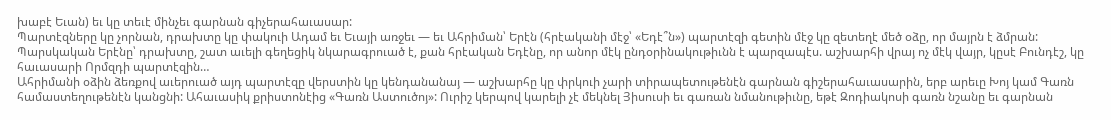խաբէ Եւան) եւ կը տեւէ մինչեւ գարնան գիչերահաւասար:
Պարտէզները կը չորնան, դրախտը կը փակուի Ադամ եւ Եւայի առջեւ — եւ Ահրիման՝ Երէն (հրէականի մէջ՝ «Եդէ՞ն») պարտէզի գետին մէջ կը զետեղէ մեծ օձը, որ մայրն է ձմրան:
Պարսկական Երէնը՝ դրախտը, շատ աւելի գեղեցիկ նկարագրուած է, քան հրէական Եդէնը, որ անոր մէկ ընդօրինակութիւնն է պարզապէս. աշխարհի վրայ ոչ մէկ վայր, կըսէ Բունդէշ, կը հաւասարի Որմզդի պարտէզին…
Ահրիմանի օձին ձեռքով աւերուած այդ պարտէզը վերստին կը կենդանանայ — աշխարհը կը փրկուի չարի տիրապետութենէն գարնան գիշերահաւասարին, երբ արեւը Խոյ կամ Գառն համաստեղութենէն կանցնի: Ահաւասիկ քրիստոնէից «Գառն Աստուծոյ»: Ուրիշ կերպով կարելի չէ մեկնել Յիսուսի եւ գառան նմանութիւնը, եթէ Զոդիակոսի գառն նշանը եւ գարնան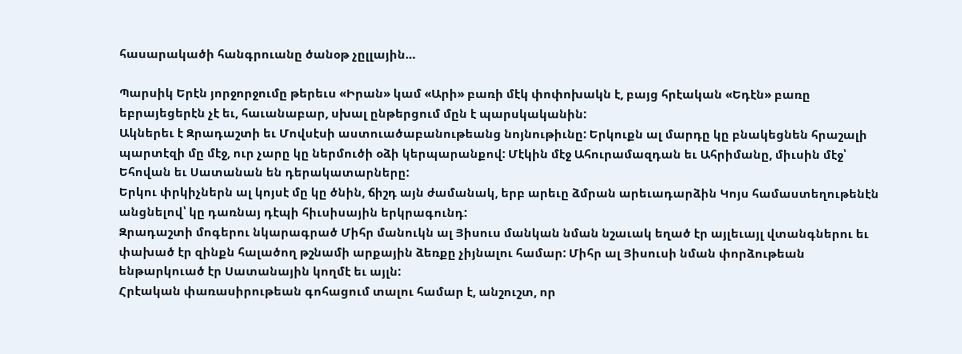հասարակածի հանգրուանը ծանօթ չըլլային…

Պարսիկ Երէն յորջորջումը թերեւս «Իրան» կամ «Արի» բառի մէկ փոփոխակն է, բայց հրէական «Եդէն» բառը եբրայեցերէն չէ եւ, հաւանաբար, սխալ ընթերցում մըն է պարսկականին:
Ակներեւ է Զրադաշտի եւ Մովսէսի աստուածաբանութեանց նոյնութիւնը: Երկուքն ալ մարդը կը բնակեցնեն հրաշալի պարտէզի մը մէջ, ուր չարը կը ներմուծի օձի կերպարանքով: Մէկին մէջ Ահուրամազդան եւ Ահրիմանը, միւսին մէջ՝ Եհովան եւ Սատանան են դերակատարները:
Երկու փրկիչներն ալ կոյսէ մը կը ծնին, ճիշդ այն ժամանակ, երբ արեւը ձմրան արեւադարձին Կոյս համաստեղութենէն անցնելով՝ կը դառնայ դէպի հիւսիսային երկրագունդ:
Զրադաշտի մոգերու նկարագրած Միհր մանուկն ալ Յիսուս մանկան նման նշաւակ եղած էր այլեւայլ վտանգներու եւ փախած էր զինքն հալածող թշնամի արքային ձեռքը չիյնալու համար: Միհր ալ Յիսուսի նման փորձութեան ենթարկուած էր Սատանային կողմէ եւ այլն:
Հրէական փառասիրութեան գոհացում տալու համար է, անշուշտ, որ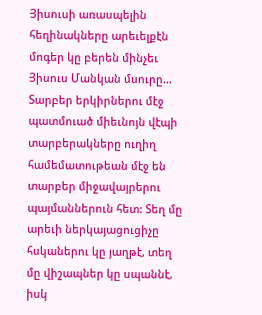Յիսուսի առասպելին հեղինակները արեւելքէն մոգեր կը բերեն մինչեւ Յիսուս Մանկան մսուրը…
Տարբեր երկիրներու մէջ պատմուած միեւնոյն վէպի տարբերակները ուղիղ համեմատութեան մէջ են տարբեր միջավայրերու պայմաններուն հետ: Տեղ մը արեւի ներկայացուցիչը հսկաներու կը յաղթէ, տեղ մը վիշապներ կը սպաննէ, իսկ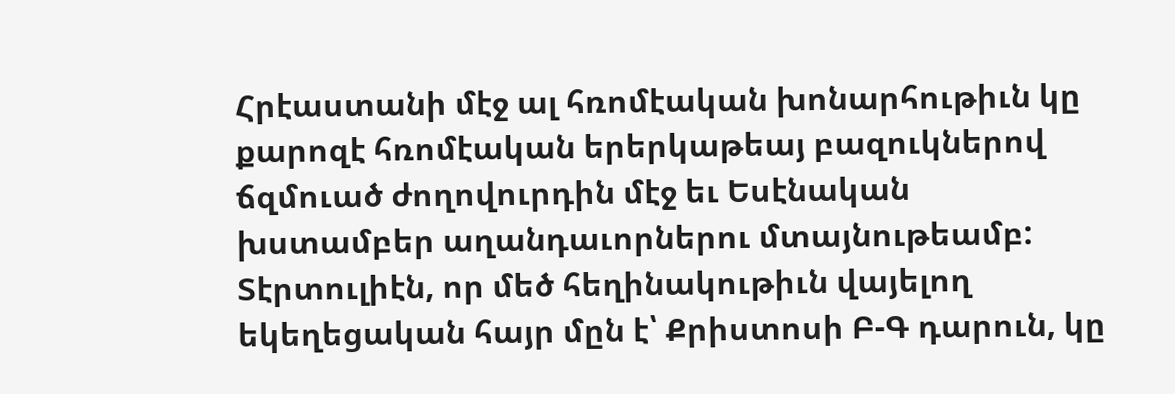Հրէաստանի մէջ ալ հռոմէական խոնարհութիւն կը քարոզէ հռոմէական երերկաթեայ բազուկներով ճզմուած ժողովուրդին մէջ եւ Եսէնական խստամբեր աղանդաւորներու մտայնութեամբ:
Տէրտուլիէն, որ մեծ հեղինակութիւն վայելող եկեղեցական հայր մըն է՝ Քրիստոսի Բ-Գ դարուն, կը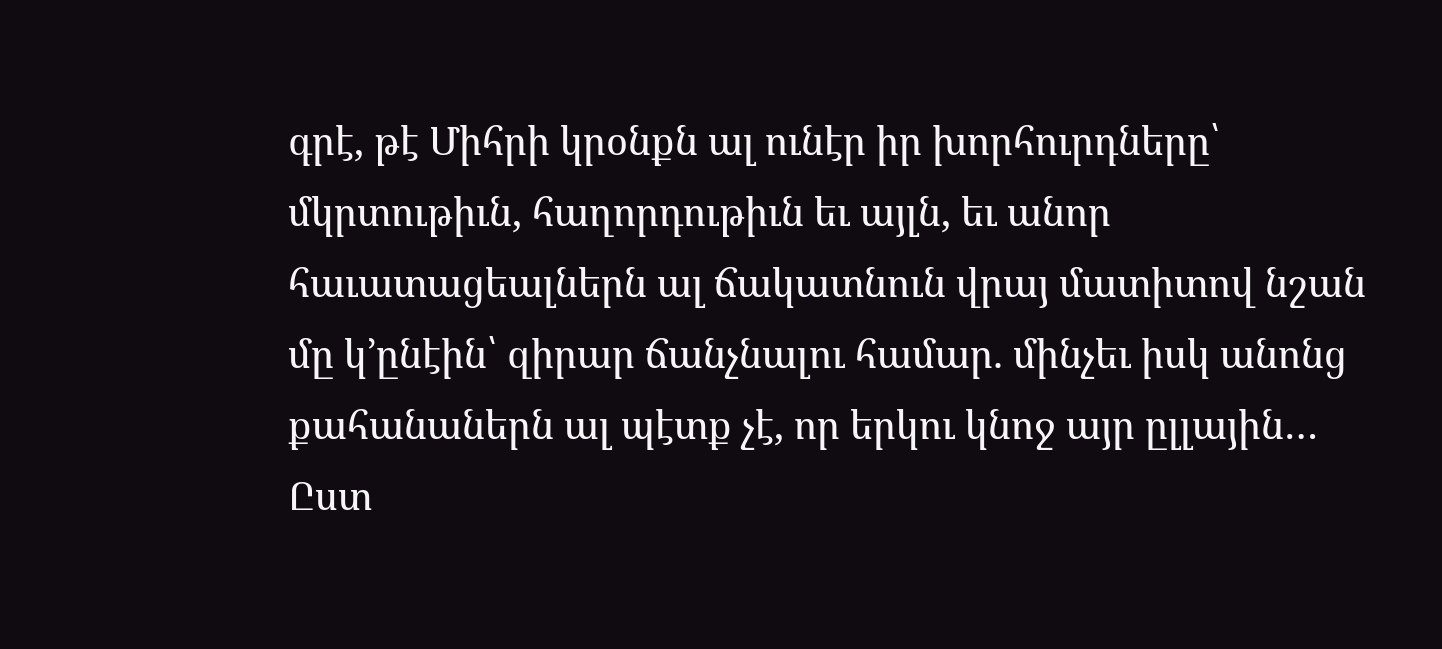գրէ, թէ Միհրի կրօնքն ալ ունէր իր խորհուրդները՝ մկրտութիւն, հաղորդութիւն եւ այլն, եւ անոր հաւատացեալներն ալ ճակատնուն վրայ մատիտով նշան մը կ’ընէին՝ զիրար ճանչնալու համար. մինչեւ իսկ անոնց քահանաներն ալ պէտք չէ, որ երկու կնոջ այր ըլլային…
Ըստ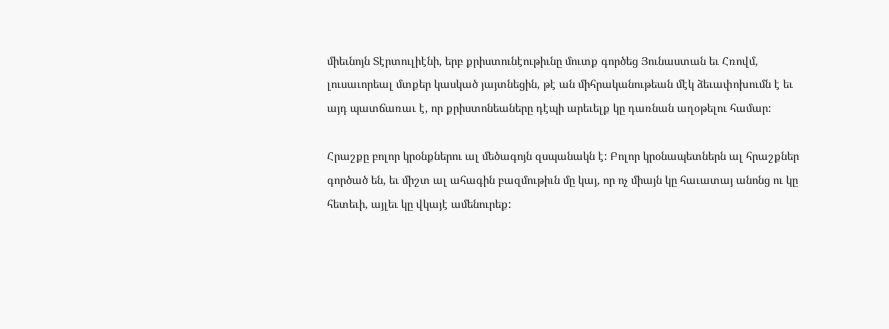միեւնոյն Տէրտուլիէնի, երբ քրիստունէութիւնը մուտք գործեց Յունաստան եւ Հռովմ, լուսաւորեալ մտքեր կասկած յայտնեցին, թէ ան միհրականութեան մէկ ձեւափոխումն է եւ այդ պատճառաւ է, որ քրիստոնեաները դէպի արեւելք կը դառնան աղօթելու համար:

Հրաշքը բոլոր կրօնքներու ալ մեծագոյն զսպանակն է: Բոլոր կրօնապետներն ալ հրաշքներ գործած են, եւ միշտ ալ ահագին բազմութիւն մը կայ, որ ոչ միայն կը հաւատայ անոնց ու կը հետեւի, այլեւ կը վկայէ ամենուրեք: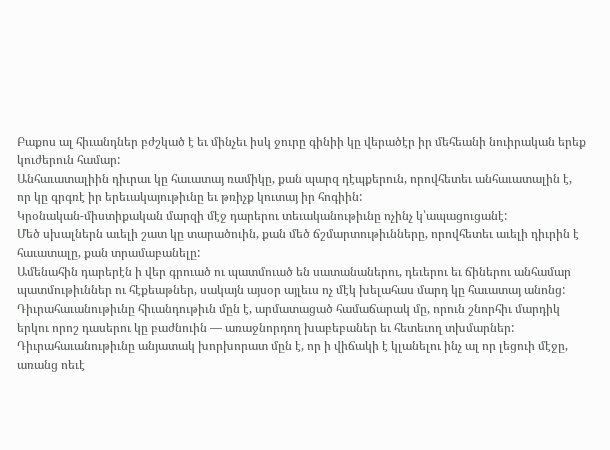Բաքոս ալ հիւանդներ բժշկած է եւ մինչեւ իսկ ջուրը գինիի կը վերածէր իր մեհեանի նուիրական երեք կուժերուն համար:
Անհաւատալիին դիւրաւ կը հաւատայ ռամիկը, քան պարզ դէպքերուն, որովհետեւ անհաւատալին է, որ կը գրգռէ իր երեւակայութիւնը եւ թռիչք կուտայ իր հոգիին:
Կրօնական-միստիքական մարզի մէջ դարերու տեւականութիւնը ոչինչ կ՝ապացուցանէ:
Մեծ սխալներն աւելի շատ կը տարածուին, քան մեծ ճշմարտութիւնները, որովհետեւ աւելի դիւրին է հաւատալը, քան տրամաբանելը:
Ամենահին դարերէն ի վեր գրուած ու պատմուած են սատանաներու, դեւերու եւ ճիներու անհամար պատմութիւններ ու հէքեաթներ, սակայն այսօր այլեւս ոչ մէկ խելահաս մարդ կը հաւատայ անոնց: Դիւրահաւանութիւնը հիւանդութիւն մըն է, արմատացած համաճարակ մը, որուն շնորհիւ մարդիկ երկու որոշ դասերու կը բաժնուին — առաջնորդող խաբեբաներ եւ հետեւող տխմարներ:
Դիւրահաւանութիւնը անյատակ խորխորատ մըն է, որ ի վիճակի է կլանելու ինչ ալ որ լեցուի մէջը, առանց ոեւէ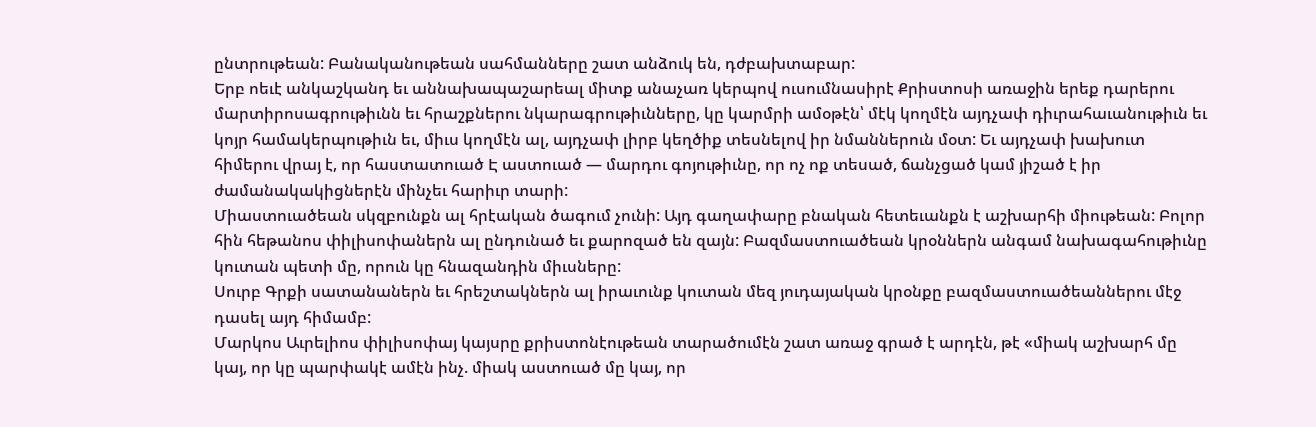ընտրութեան: Բանականութեան սահմանները շատ անձուկ են, դժբախտաբար:
Երբ ոեւէ անկաշկանդ եւ աննախապաշարեալ միտք անաչառ կերպով ուսումնասիրէ Քրիստոսի առաջին երեք դարերու մարտիրոսագրութիւնն եւ հրաշքներու նկարագրութիւնները, կը կարմրի ամօթէն՝ մէկ կողմէն այդչափ դիւրահաւանութիւն եւ կոյր համակերպութիւն եւ, միւս կողմէն ալ, այդչափ լիրբ կեղծիք տեսնելով իր նմաններուն մօտ: Եւ այդչափ խախուտ հիմերու վրայ է, որ հաստատուած Է աստուած — մարդու գոյութիւնը, որ ոչ ոք տեսած, ճանչցած կամ յիշած է իր ժամանակակիցներէն մինչեւ հարիւր տարի:
Միաստուածեան սկզբունքն ալ հրէական ծագում չունի: Այդ գաղափարը բնական հետեւանքն է աշխարհի միութեան: Բոլոր հին հեթանոս փիլիսոփաներն ալ ընդունած եւ քարոզած են զայն: Բազմաստուածեան կրօններն անգամ նախագահութիւնը կուտան պետի մը, որուն կը հնազանդին միւսները:
Սուրբ Գրքի սատանաներն եւ հրեշտակներն ալ իրաւունք կուտան մեզ յուդայական կրօնքը բազմաստուածեաններու մէջ դասել այդ հիմամբ:
Մարկոս Աւրելիոս փիլիսոփայ կայսրը քրիստոնէութեան տարածումէն շատ առաջ գրած է արդէն, թէ «միակ աշխարհ մը կայ, որ կը պարփակէ ամէն ինչ. միակ աստուած մը կայ, որ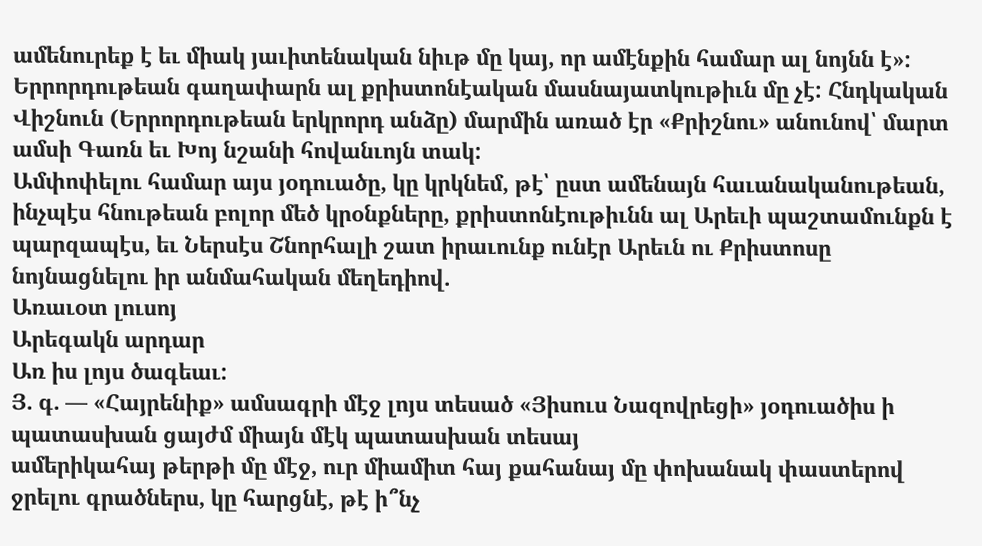ամենուրեք է եւ միակ յաւիտենական նիւթ մը կայ, որ ամէնքին համար ալ նոյնն է»:
Երրորդութեան գաղափարն ալ քրիստոնէական մասնայատկութիւն մը չէ: Հնդկական Վիշնուն (Երրորդութեան երկրորդ անձը) մարմին առած էր «Քրիշնու» անունով՝ մարտ ամսի Գառն եւ Խոյ նշանի հովանւոյն տակ:
Ամփոփելու համար այս յօդուածը, կը կրկնեմ, թէ՝ ըստ ամենայն հաւանականութեան, ինչպէս հնութեան բոլոր մեծ կրօնքները, քրիստոնէութիւնն ալ Արեւի պաշտամունքն է պարզապէս, եւ Ներսէս Շնորհալի շատ իրաւունք ունէր Արեւն ու Քրիստոսը նոյնացնելու իր անմահական մեղեդիով.
Առաւօտ լուսոյ
Արեգակն արդար
Առ իս լոյս ծագեաւ:
Յ. գ. — «Հայրենիք» ամսագրի մէջ լոյս տեսած «Յիսուս Նազովրեցի» յօդուածիս ի պատասխան ցայժմ միայն մէկ պատասխան տեսայ
ամերիկահայ թերթի մը մէջ, ուր միամիտ հայ քահանայ մը փոխանակ փաստերով ջրելու գրածներս, կը հարցնէ, թէ ի՞նչ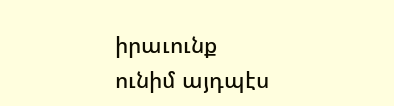իրաւունք ունիմ այդպէս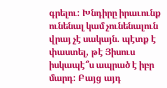գրելու: Խնդիրը իրաւունք ունենալ կամ չունենալուն վրայ չէ սակայն. պէտք է փաստել, թէ Յիսուս իսկապէ՞ս ապրած է իբր մարդ: Բայց այդ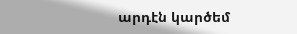արդէն կարծեմ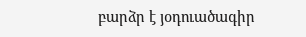բարձր է յօդուածագիր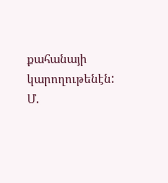քահանայի կարողութենէն:
Մ.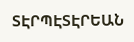ՏԷՐՊԷՏԷՐԵԱՆ